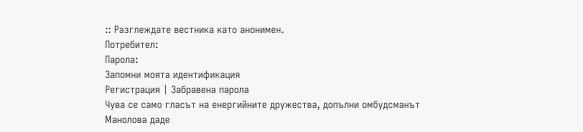:: Разглеждате вестника като анонимен.
Потребител:
Парола:
Запомни моята идентификация
Регистрация | Забравена парола
Чува се само гласът на енергийните дружества, допълни омбудсманът
Манолова даде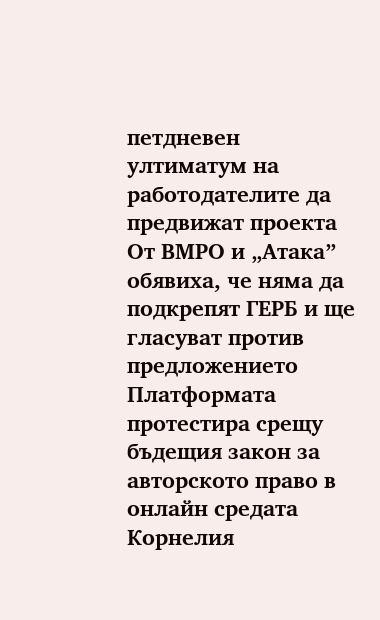петдневен ултиматум на работодателите да предвижат проекта
От ВМРО и „Атака” обявиха, че няма да подкрепят ГЕРБ и ще гласуват против предложението
Платформата протестира срещу бъдещия закон за авторското право в онлайн средата
Корнелия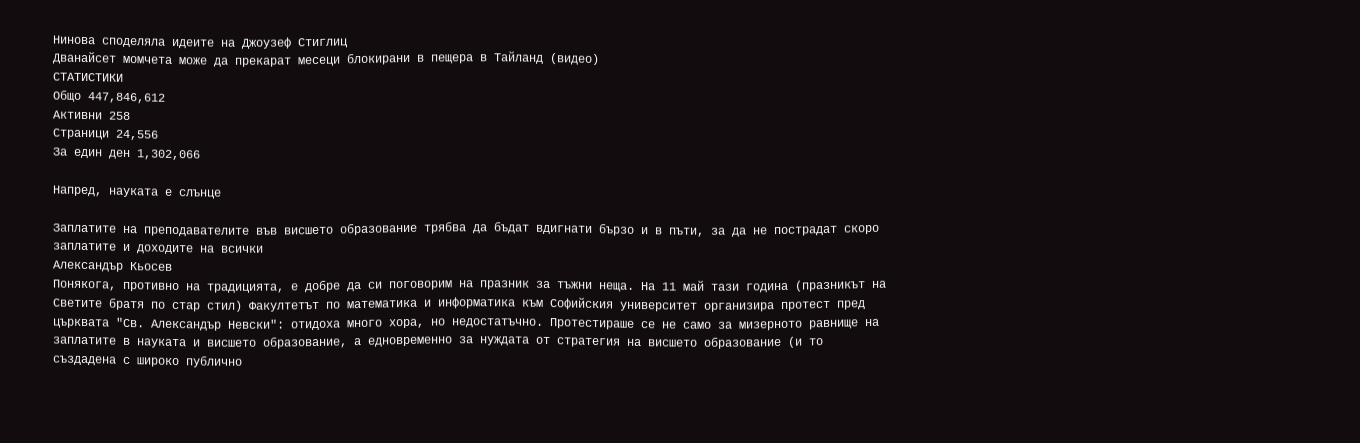Нинова споделяла идеите на Джоузеф Стиглиц
Дванайсет момчета може да прекарат месеци блокирани в пещера в Тайланд (видео)
СТАТИСТИКИ
Общо 447,846,612
Активни 258
Страници 24,556
За един ден 1,302,066

Напред, науката е слънце

Заплатите на преподавателите във висшето образование трябва да бъдат вдигнати бързо и в пъти, за да не пострадат скоро заплатите и доходите на всички
Александър Кьосев
Понякога, противно на традицията, е добре да си поговорим на празник за тъжни неща. На 11 май тази година (празникът на Светите братя по стар стил) Факултетът по математика и информатика към Софийския университет организира протест пред църквата "Св. Александър Невски": отидоха много хора, но недостатъчно. Протестираше се не само за мизерното равнище на заплатите в науката и висшето образование, а едновременно за нуждата от стратегия на висшето образование (и то създадена с широко публично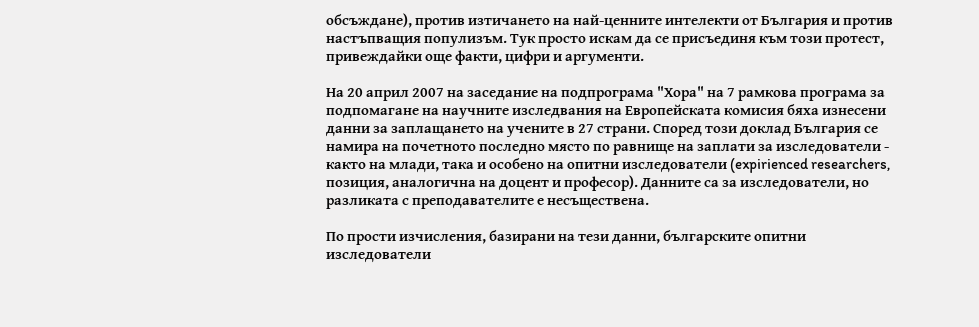обсъждане), против изтичането на най-ценните интелекти от България и против настъпващия популизъм. Тук просто искам да се присъединя към този протест, привеждайки още факти, цифри и аргументи.

На 20 април 2007 на заседание на подпрограма "Хора" на 7 рамкова програма за подпомагане на научните изследвания на Европейската комисия бяха изнесени данни за заплащането на учените в 27 страни. Според този доклад България се намира на почетното последно място по равнище на заплати за изследователи - както на млади, така и особено на опитни изследователи (expirienced researchers, позиция, аналогична на доцент и професор). Данните са за изследователи, но разликата с преподавателите е несъществена.

По прости изчисления, базирани на тези данни, българските опитни изследователи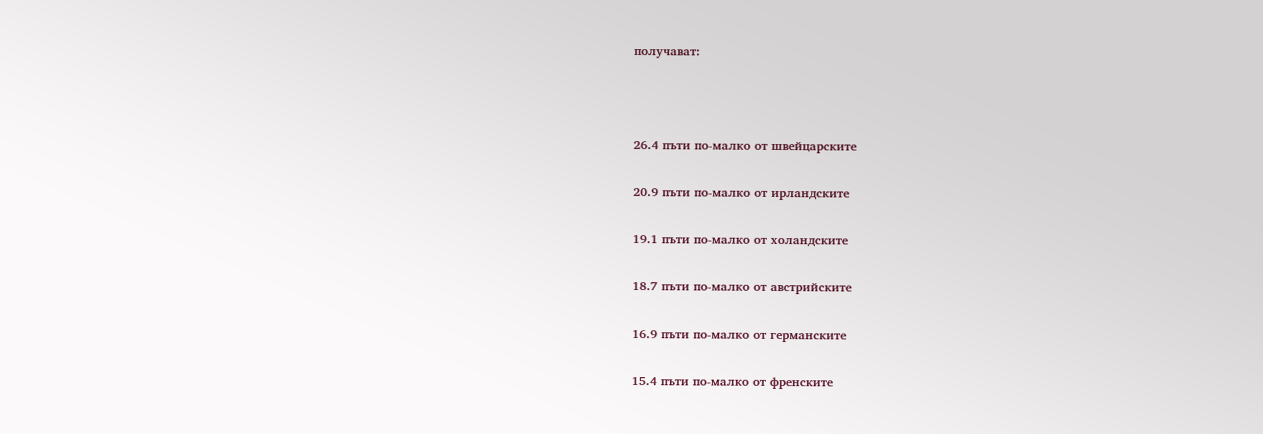получават:



26.4 пъти по-малко от швейцарските

20.9 пъти по-малко от ирландските

19.1 пъти по-малко от холандските

18.7 пъти по-малко от австрийските

16.9 пъти по-малко от германските

15.4 пъти по-малко от френските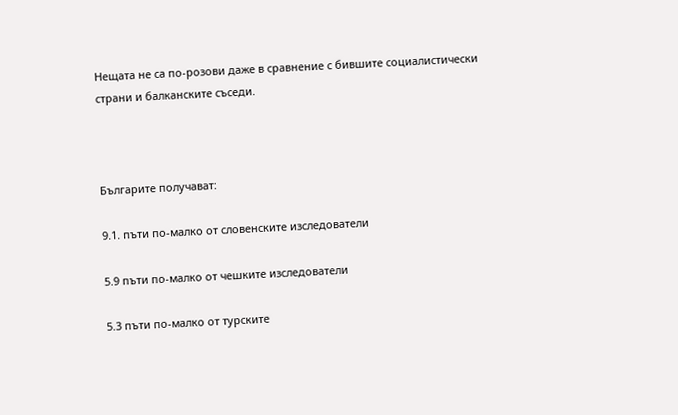Нещата не са по-розови даже в сравнение с бившите социалистически страни и балканските съседи.



Българите получават:

9.1. пъти по-малко от словенските изследователи

5.9 пъти по-малко от чешките изследователи

5.3 пъти по-малко от турските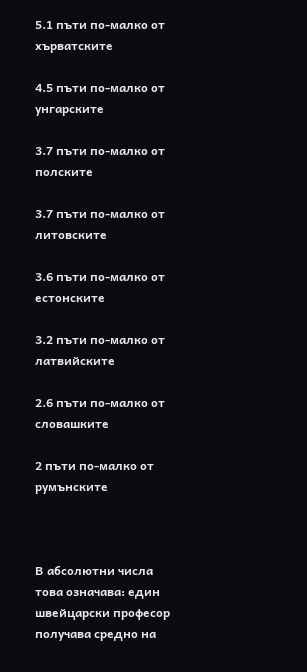5.1 пъти по-малко от хърватските

4.5 пъти по-малко от унгарските

3.7 пъти по-малко от полските

3.7 пъти по-малко от литовските

3.6 пъти по-малко от естонските

3.2 пъти по-малко от латвийските

2.6 пъти по-малко от словашките

2 пъти по-малко от румънските



В абсолютни числа това означава: един швейцарски професор получава средно на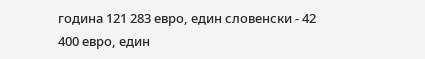година 121 283 евро, един словенски - 42 400 евро, един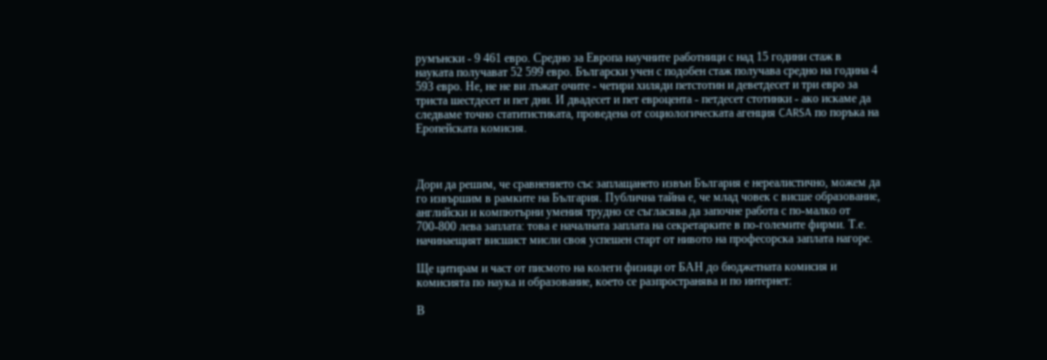румънски - 9 461 евро. Средно за Европа научните работници с над 15 години стаж в науката получават 52 599 евро. Български учен с подобен стаж получава средно на година 4 593 евро. Не, не не ви лъжат очите - четири хиляди петстотин и деветдесет и три евро за триста шестдесет и пет дни. И двадесет и пет евроцента - петдесет стотинки - ако искаме да следваме точно статитистиката, проведена от социологическата агенция CARSA по поръка на Еропейската комисия.



Дори да решим, че сравнението със заплащането извън България е нереалистично, можем да го извършим в рамките на България. Публична тайна е, че млад човек с висше образование, английски и компютърни умения трудно се съгласява да започне работа с по-малко от 700-800 лева заплата: това е началната заплата на секретарките в по-големите фирми. Т.е. начинаещият висшист мисли своя успешен старт от нивото на професорска заплата нагоре.

Ще цитирам и част от писмото на колеги физици от БАН до бюджетната комисия и комисията по наука и образование, което се разпространява и по интернет:

В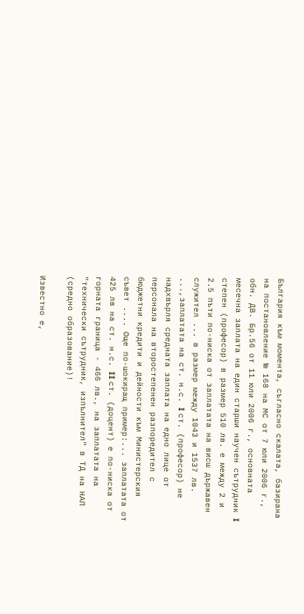България към момента, съгласно скалата, базирана на постановление № 168 на МС от 7 юли 2006 г., обн. ДВ. Бр.56 от 11 юли 2006 г., основната месечна заплата на един старши научен сътрудник I степен (професор) в размер 510 лв. е между 2 и 2.5 пъти по-ниска от заплатата на висш държавен служител ... в размер между 1043 и 1537 лв. ...,заплатата на ст. н.с. I ст. (професор) не надхвърля средната заплата на едно лице от персонала на второстепенен разпоредител с бюджетни кредити и дейности към Министерския съвет .... Още по-шокиращ пример:... заплатата от 425 лв на ст. н.с. II ст. (доцент) е по-ниска от горната граница - 466 лв., на заплатата на "технически сътрудник, изпълнител" в ТД на НАП (средно образование)!

Известно е,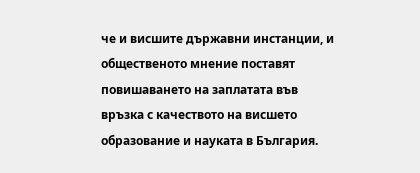че и висшите държавни инстанции, и общественото мнение поставят повишаването на заплатата във връзка с качеството на висшето образование и науката в България.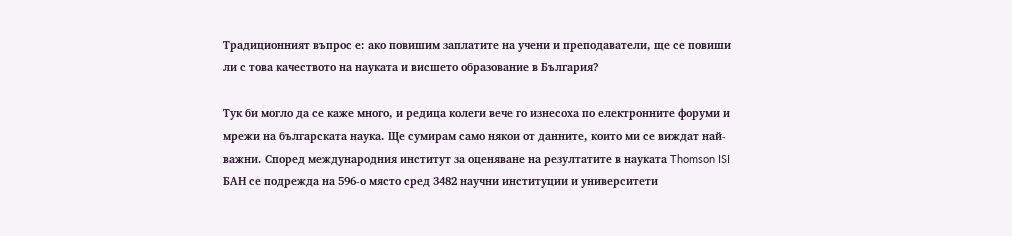Традиционният въпрос е: ако повишим заплатите на учени и преподаватели, ще се повиши ли с това качеството на науката и висшето образование в България?

Тук би могло да се каже много, и редица колеги вече го изнесоха по електронните форуми и мрежи на българската наука. Ще сумирам само някои от данните, които ми се виждат най-важни. Според международния институт за оценяване на резултатите в науката Thomson ISI БАН се подрежда на 596-о място сред 3482 научни институции и университети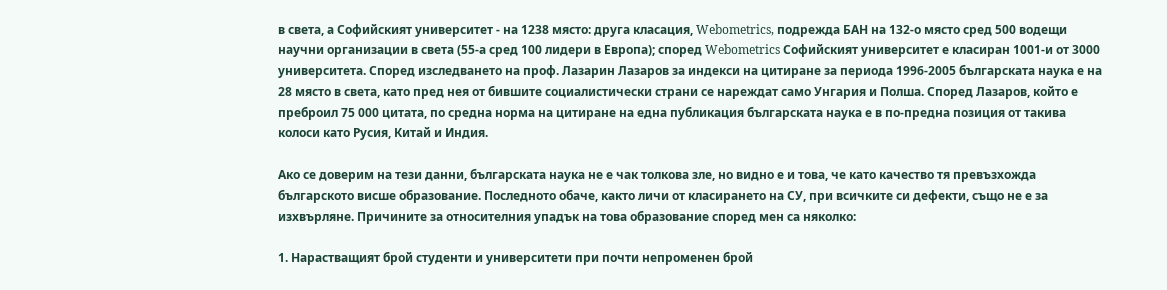в света, а Софийският университет - на 1238 място: друга класация, Webometrics, подрежда БАН на 132-о място сред 500 водещи научни организации в света (55-а сред 100 лидери в Европа); според Webometrics Софийският университет е класиран 1001-и от 3000 университета. Според изследването на проф. Лазарин Лазаров за индекси на цитиране за периода 1996-2005 българската наука е на 28 място в света, като пред нея от бившите социалистически страни се нареждат само Унгария и Полша. Според Лазаров, който е преброил 75 000 цитата, по средна норма на цитиране на една публикация българската наука е в по-предна позиция от такива колоси като Русия, Китай и Индия.

Ако се доверим на тези данни, българската наука не е чак толкова зле, но видно е и това, че като качество тя превъзхожда българското висше образование. Последното обаче, както личи от класирането на СУ, при всичките си дефекти, също не е за изхвърляне. Причините за относителния упадък на това образование според мен са няколко:

1. Нарастващият брой студенти и университети при почти непроменен брой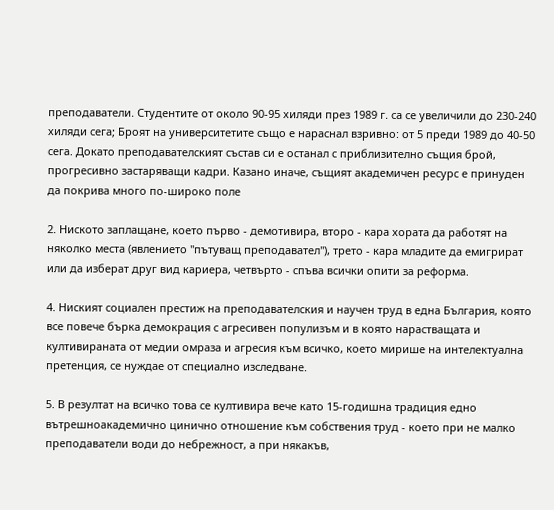преподаватели. Студентите от около 90-95 хиляди през 1989 г. са се увеличили до 230-240 хиляди сега; Броят на университетите също е нараснал взривно: от 5 преди 1989 до 40-50 сега. Докато преподавателският състав си е останал с приблизително същия брой, прогресивно застаряващи кадри. Казано иначе, същият академичен ресурс е принуден да покрива много по-широко поле

2. Ниското заплащане, което първо - демотивира, второ - кара хората да работят на няколко места (явлението "пътуващ преподавател"), трето - кара младите да емигрират или да изберат друг вид кариера, четвърто - спъва всички опити за реформа.

4. Ниският социален престиж на преподавателския и научен труд в една България, която все повече бърка демокрация с агресивен популизъм и в която нарастващата и култивираната от медии омраза и агресия към всичко, което мирише на интелектуална претенция, се нуждае от специално изследване.

5. В резултат на всичко това се култивира вече като 15-годишна традиция едно вътрешноакадемично цинично отношение към собствения труд - което при не малко преподаватели води до небрежност, а при някакъв,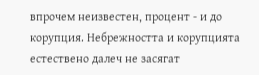впрочем неизвестен, процент - и до корупция. Небрежността и корупцията естествено далеч не засягат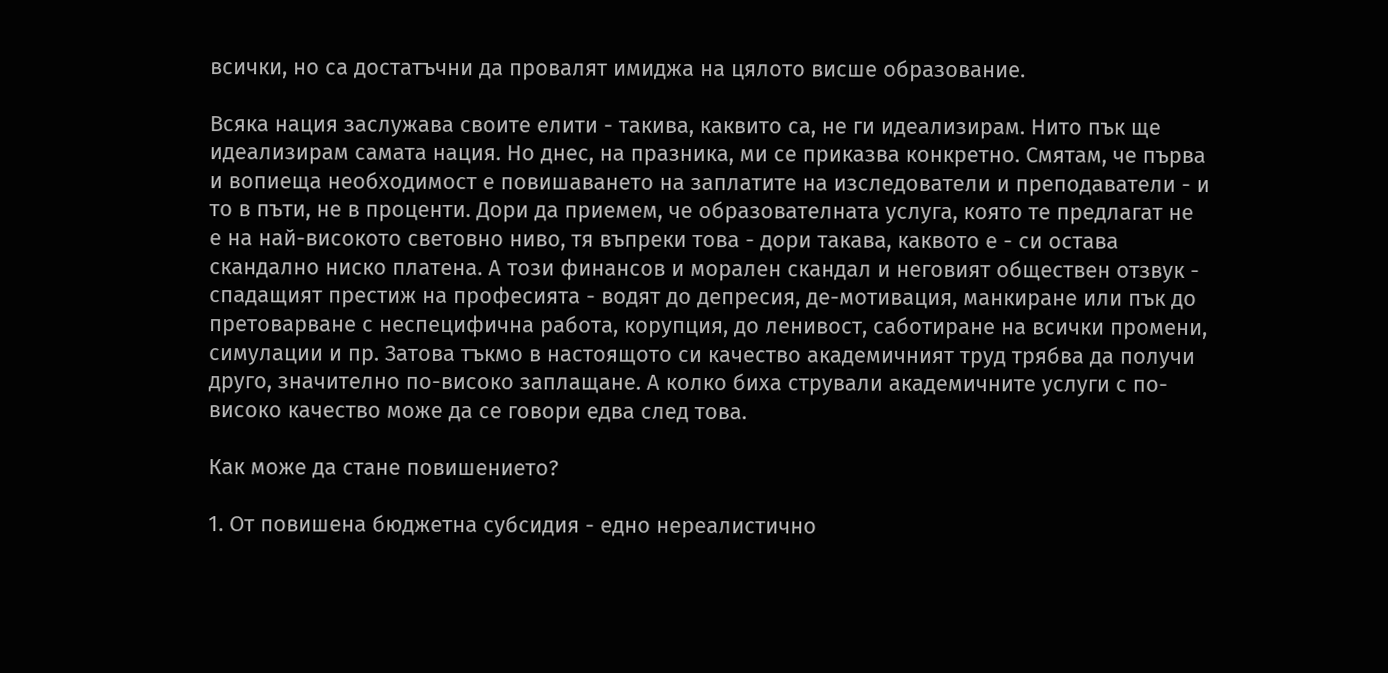всички, но са достатъчни да провалят имиджа на цялото висше образование.

Всяка нация заслужава своите елити - такива, каквито са, не ги идеализирам. Нито пък ще идеализирам самата нация. Но днес, на празника, ми се приказва конкретно. Смятам, че първа и вопиеща необходимост е повишаването на заплатите на изследователи и преподаватели - и то в пъти, не в проценти. Дори да приемем, че образователната услуга, която те предлагат не е на най-високото световно ниво, тя въпреки това - дори такава, каквото е - си остава скандално ниско платена. А този финансов и морален скандал и неговият обществен отзвук - спадащият престиж на професията - водят до депресия, де-мотивация, манкиране или пък до претоварване с неспецифична работа, корупция, до ленивост, саботиране на всички промени, симулации и пр. Затова тъкмо в настоящото си качество академичният труд трябва да получи друго, значително по-високо заплащане. А колко биха стрували академичните услуги с по-високо качество може да се говори едва след това.

Как може да стане повишението?

1. От повишена бюджетна субсидия - едно нереалистично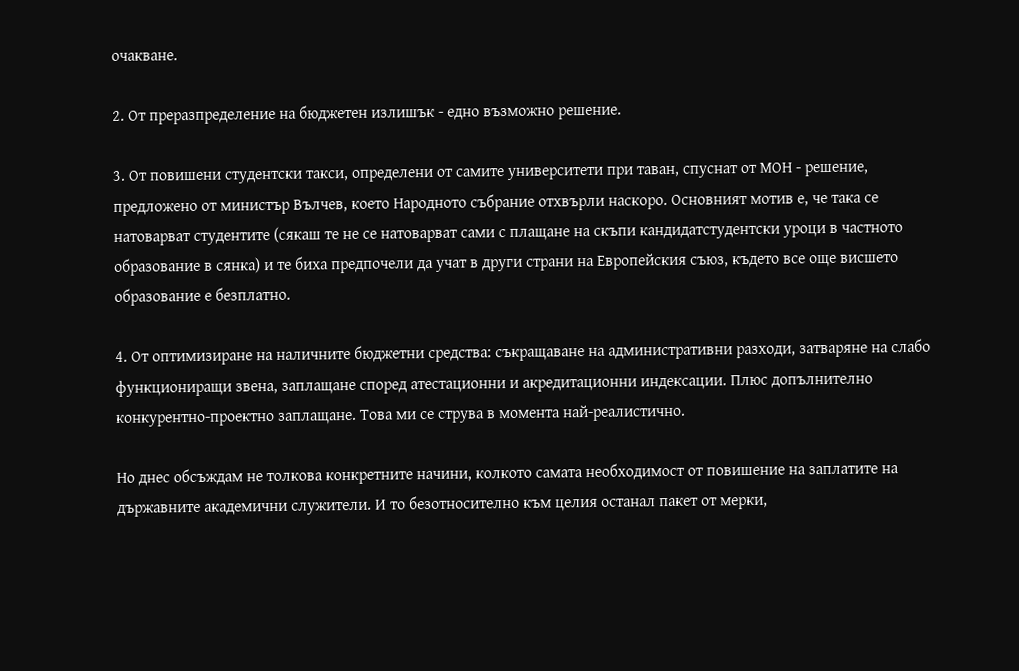очакване.

2. От преразпределение на бюджетен излишък - едно възможно решение.

3. От повишени студентски такси, определени от самите университети при таван, спуснат от МОН - решение, предложено от министър Вълчев, което Народното събрание отхвърли наскоро. Основният мотив е, че така се натоварват студентите (сякаш те не се натоварват сами с плащане на скъпи кандидатстудентски уроци в частното образование в сянка) и те биха предпочели да учат в други страни на Европейския съюз, където все още висшето образование е безплатно.

4. От оптимизиране на наличните бюджетни средства: съкращаване на административни разходи, затваряне на слабо функциониращи звена, заплащане според атестационни и акредитационни индексации. Плюс допълнително конкурентно-проектно заплащане. Това ми се струва в момента най-реалистично.

Но днес обсъждам не толкова конкретните начини, колкото самата необходимост от повишение на заплатите на държавните академични служители. И то безотносително към целия останал пакет от мерки,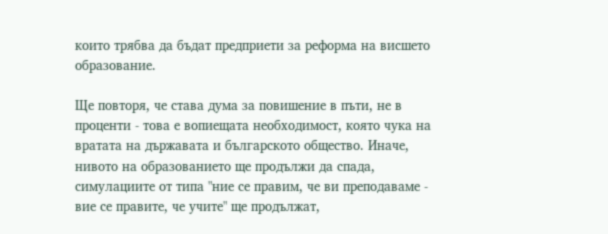които трябва да бъдат предприети за реформа на висшето образование.

Ще повторя, че става дума за повишение в пъти, не в проценти - това е вопиещата необходимост, която чука на вратата на държавата и българското общество. Иначе, нивото на образованието ще продължи да спада, симулациите от типа "ние се правим, че ви преподаваме - вие се правите, че учите" ще продължат,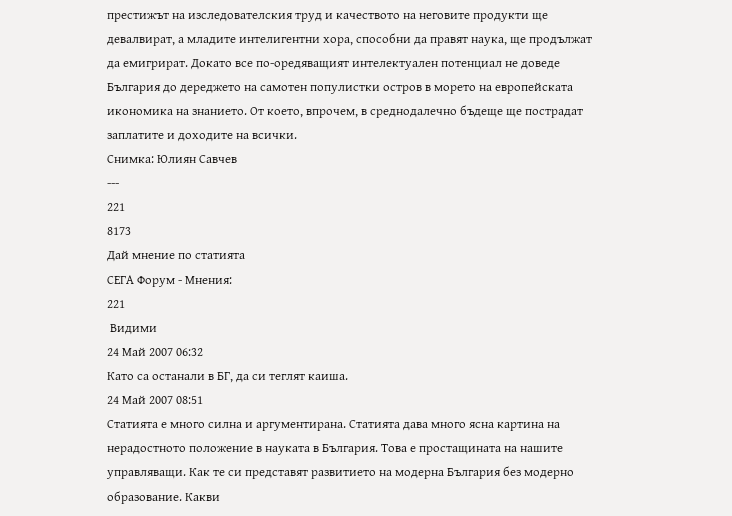престижът на изследователския труд и качеството на неговите продукти ще девалвират, а младите интелигентни хора, способни да правят наука, ще продължат да емигрират. Докато все по-оредяващият интелектуален потенциал не доведе България до дереджето на самотен популистки остров в морето на европейската икономика на знанието. От което, впрочем, в среднодалечно бъдеще ще пострадат заплатите и доходите на всички.
Снимка: Юлиян Савчев
---
221
8173
Дай мнение по статията
СЕГА Форум - Мнения:
221
 Видими
24 Май 2007 06:32
Като са останали в БГ, да си теглят каиша.
24 Май 2007 08:51
Статията е много силна и аргументирана. Статията дава много ясна картина на нерадостното положение в науката в България. Това е простащината на нашите управляващи. Как те си представят развитието на модерна България без модерно образование. Какви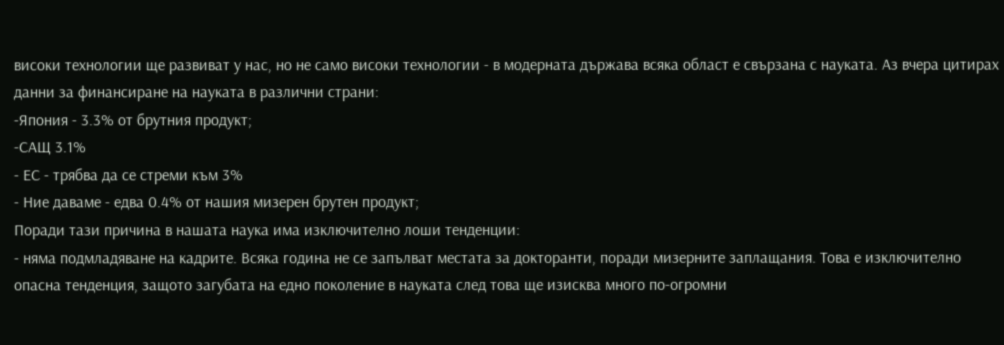високи технологии ще развиват у нас, но не само високи технологии - в модерната държава всяка област е свързана с науката. Аз вчера цитирах данни за финансиране на науката в различни страни:
-Япония - 3.3% от брутния продукт;
-САЩ 3.1%
- ЕС - трябва да се стреми към 3%
- Ние даваме - едва 0.4% от нашия мизерен брутен продукт;
Поради тази причина в нашата наука има изключително лоши тенденции:
- няма подмладяване на кадрите. Всяка година не се запълват местата за докторанти, поради мизерните заплащания. Това е изключително опасна тенденция, защото загубата на едно поколение в науката след това ще изисква много по-огромни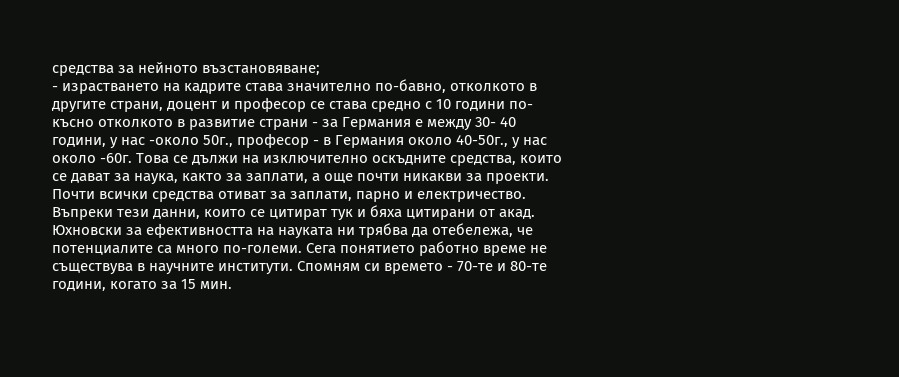средства за нейното възстановяване;
- израстването на кадрите става значително по-бавно, отколкото в другите страни, доцент и професор се става средно с 10 години по-късно отколкото в развитие страни - за Германия е между 30- 40 години, у нас -около 50г., професор - в Германия около 40-50г., у нас около -60г. Това се дължи на изключително оскъдните средства, които се дават за наука, както за заплати, а още почти никакви за проекти. Почти всички средства отиват за заплати, парно и електричество.
Въпреки тези данни, които се цитират тук и бяха цитирани от акад. Юхновски за ефективността на науката ни трябва да отебележа, че потенциалите са много по-големи. Сега понятието работно време не съществува в научните институти. Спомням си времето - 70-те и 80-те години, когато за 15 мин.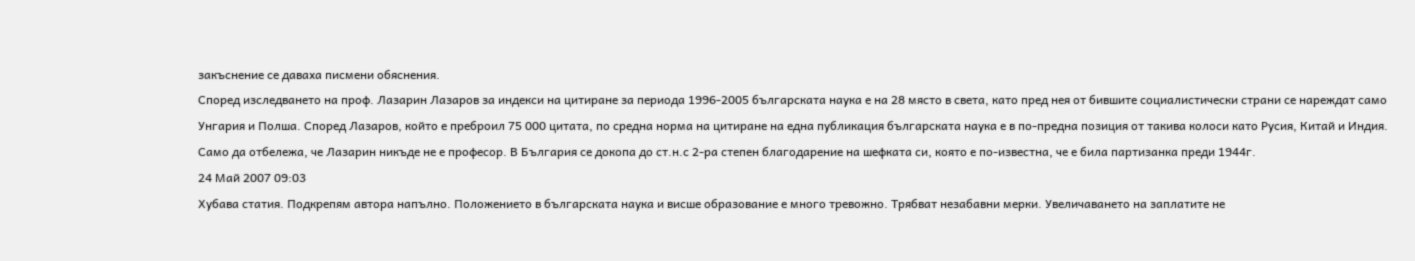закъснение се даваха писмени обяснения.
Според изследването на проф. Лазарин Лазаров за индекси на цитиране за периода 1996-2005 българската наука е на 28 място в света, като пред нея от бившите социалистически страни се нареждат само Унгария и Полша. Според Лазаров, който е преброил 75 000 цитата, по средна норма на цитиране на една публикация българската наука е в по-предна позиция от такива колоси като Русия, Китай и Индия.
Само да отбележа, че Лазарин никъде не е професор. В България се докопа до ст.н.с 2-ра степен благодарение на шефката си, която е по-известна, че е била партизанка преди 1944г.
24 Май 2007 09:03
Хубава статия. Подкрепям автора напълно. Положението в българската наука и висше образование е много тревожно. Трябват незабавни мерки. Увеличаването на заплатите не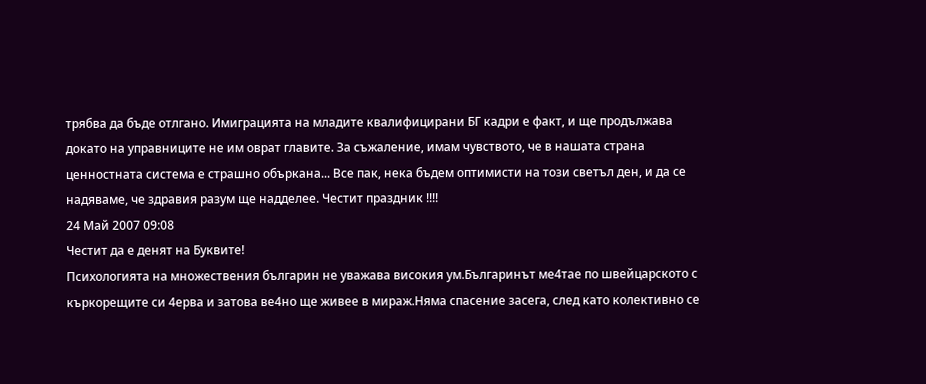трябва да бъде отлгано. Имиграцията на младите квалифицирани БГ кадри е факт, и ще продължава докато на управниците не им оврат главите. За съжаление, имам чувството, че в нашата страна ценностната система е страшно объркана... Все пак, нека бъдем оптимисти на този светъл ден, и да се надяваме, че здравия разум ще надделее. Честит праздник !!!!
24 Май 2007 09:08
Честит да е денят на Буквите!
Психологията на множествения българин не уважава високия ум.Българинът ме4тае по швейцарското с къркорещите си 4ерва и затова ве4но ще живее в мираж.Няма спасение засега, след като колективно се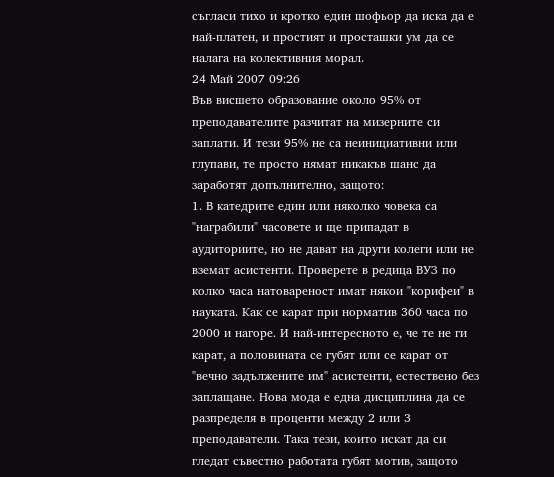съгласи тихо и кротко един шофьор да иска да е най-платен, и простият и просташки ум да се налага на колективния морал.
24 Май 2007 09:26
Във висшето образование около 95% от преподавателите разчитат на мизерните си заплати. И тези 95% не са неинициативни или глупави, те просто нямат никакъв шанс да заработят допълнително, защото:
1. В катедрите един или няколко човека са "награбили" часовете и ще припадат в аудиториите, но не дават на други колеги или не вземат асистенти. Проверете в редица ВУЗ по колко часа натовареност имат някои "корифеи" в науката. Как се карат при норматив 360 часа по 2000 и нагоре. И най-интересното е, че те не ги карат, а половината се губят или се карат от "вечно задължените им" асистенти, естествено без заплащане. Нова мода е една дисциплина да се разпределя в проценти между 2 или 3 преподаватели. Така тези, които искат да си гледат съвестно работата губят мотив, защото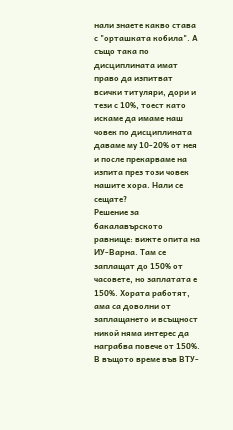нали знаете какво става с "орташката кобила". А също така по дисциплината имат право да изпитват всички титуляри, дори и тези с 10%, тоест като искаме да имаме наш човек по дисциплината даваме му 10-20% от нея и после прекарваме на изпита през този човек нашите хора. Нали се сещате?
Решение за бакалавърското равнище: вижте опита на ИУ-Варна. Там се заплащат до 150% от часовете, но заплатата е 150%. Хората работят, ама са доволни от заплащането и всъщност никой няма интерес да награбва повече от 150%. В въщото време във ВТУ-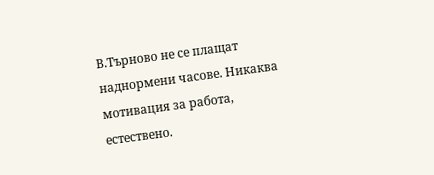В.Търново не се плащат наднормени часове. Никаква мотивация за работа, естествено.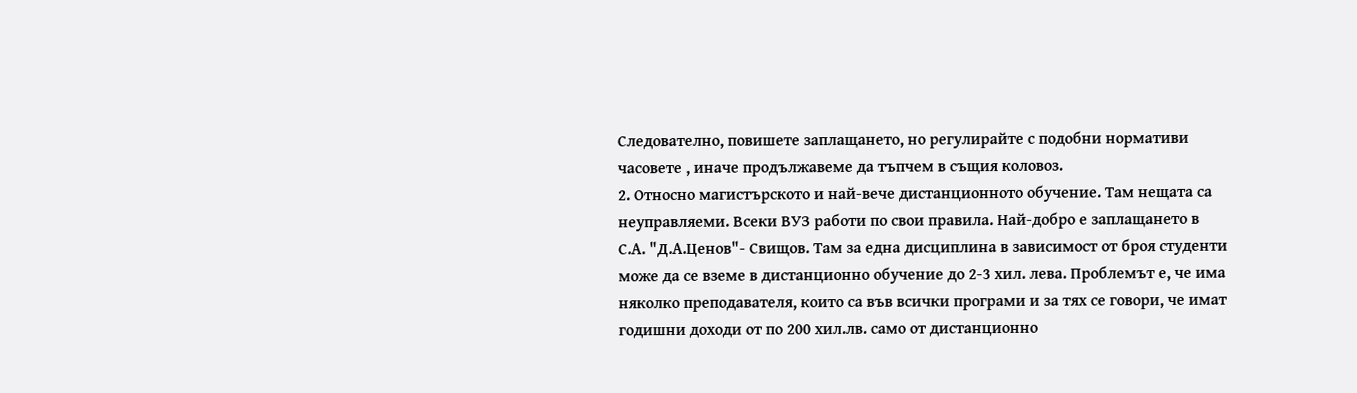Следователно, повишете заплащането, но регулирайте с подобни нормативи часовете , иначе продължавеме да тъпчем в същия коловоз.
2. Относно магистърското и най-вече дистанционното обучение. Там нещата са неуправляеми. Всеки ВУЗ работи по свои правила. Най-добро е заплащането в С.А. "Д.А.Ценов"- Свищов. Там за една дисциплина в зависимост от броя студенти може да се вземе в дистанционно обучение до 2-3 хил. лева. Проблемът е, че има няколко преподавателя, които са във всички програми и за тях се говори, че имат годишни доходи от по 200 хил.лв. само от дистанционно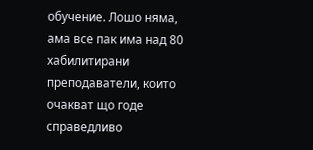обучение. Лошо няма, ама все пак има над 80 хабилитирани преподаватели, които очакват що годе справедливо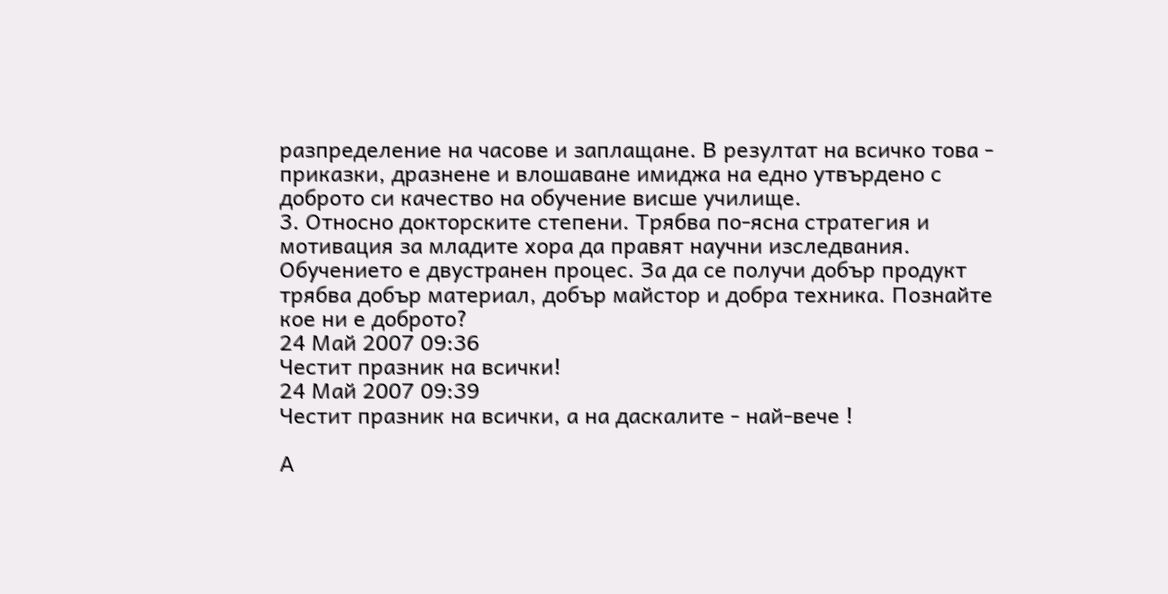разпределение на часове и заплащане. В резултат на всичко това - приказки, дразнене и влошаване имиджа на едно утвърдено с доброто си качество на обучение висше училище.
3. Относно докторските степени. Трябва по-ясна стратегия и мотивация за младите хора да правят научни изследвания.
Обучението е двустранен процес. За да се получи добър продукт трябва добър материал, добър майстор и добра техника. Познайте кое ни е доброто?
24 Май 2007 09:36
Честит празник на всички!
24 Май 2007 09:39
Честит празник на всички, а на даскалите - най-вече !

А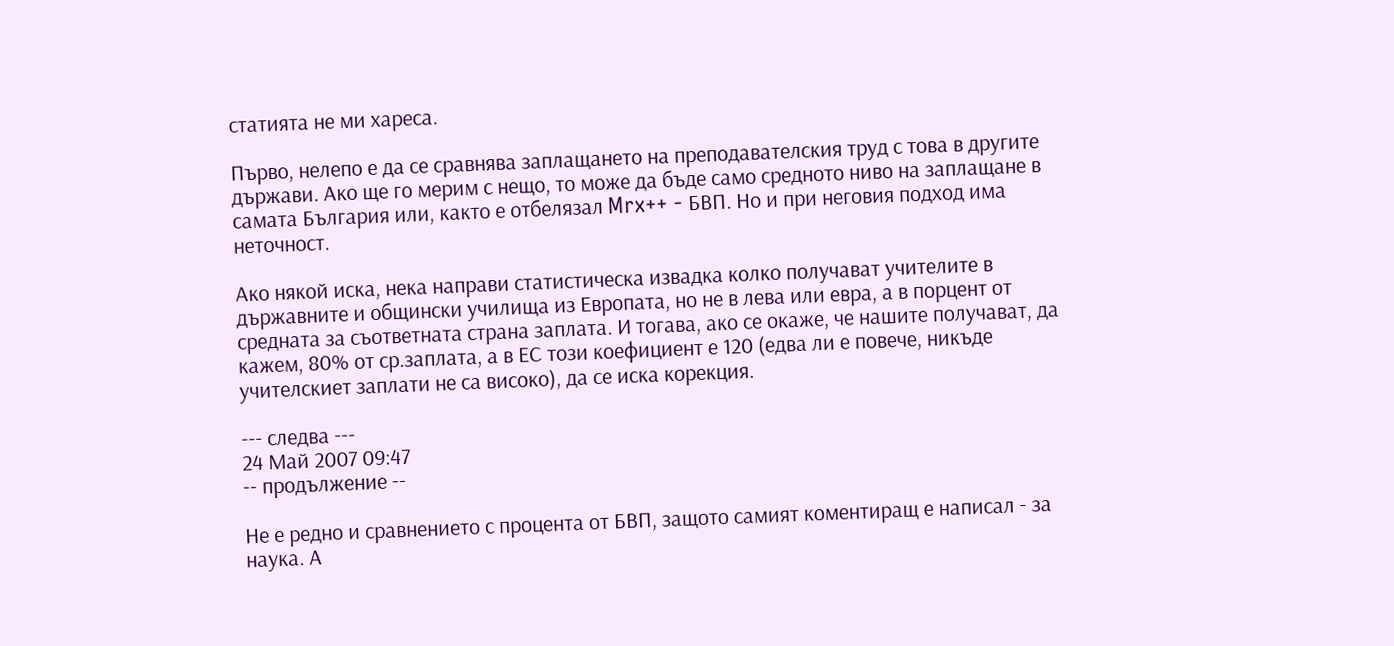статията не ми хареса.

Първо, нелепо е да се сравнява заплащането на преподавателския труд с това в другите държави. Ако ще го мерим с нещо, то може да бъде само средното ниво на заплащане в самата България или, както е отбелязал Mrx++ - БВП. Но и при неговия подход има неточност.

Ако някой иска, нека направи статистическа извадка колко получават учителите в държавните и общински училища из Европата, но не в лева или евра, а в порцент от средната за съответната страна заплата. И тогава, ако се окаже, че нашите получават, да кажем, 80% от ср.заплата, а в ЕС този коефициент е 120 (едва ли е повече, никъде учителскиет заплати не са високо), да се иска корекция.

--- следва ---
24 Май 2007 09:47
-- продължение --

Не е редно и сравнението с процента от БВП, защото самият коментиращ е написал - за наука. А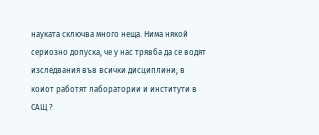науката сключва много неща. Нима някой сериозно допуска, че у нас трявба да се водят изследвания във всички дисциплини, в коиот работят лаборатории и институти в САЩ ?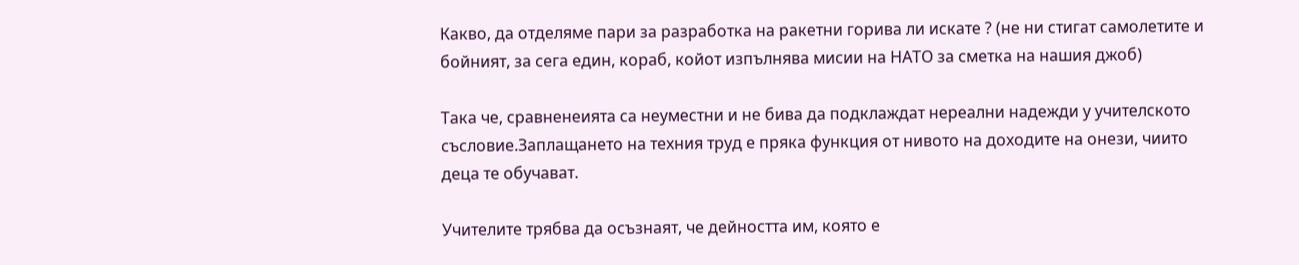Какво, да отделяме пари за разработка на ракетни горива ли искате ? (не ни стигат самолетите и бойният, за сега един, кораб, койот изпълнява мисии на НАТО за сметка на нашия джоб)

Така че, сравненеията са неуместни и не бива да подклаждат нереални надежди у учителското съсловие.Заплащането на техния труд е пряка функция от нивото на доходите на онези, чиито деца те обучават.

Учителите трябва да осъзнаят, че дейността им, която е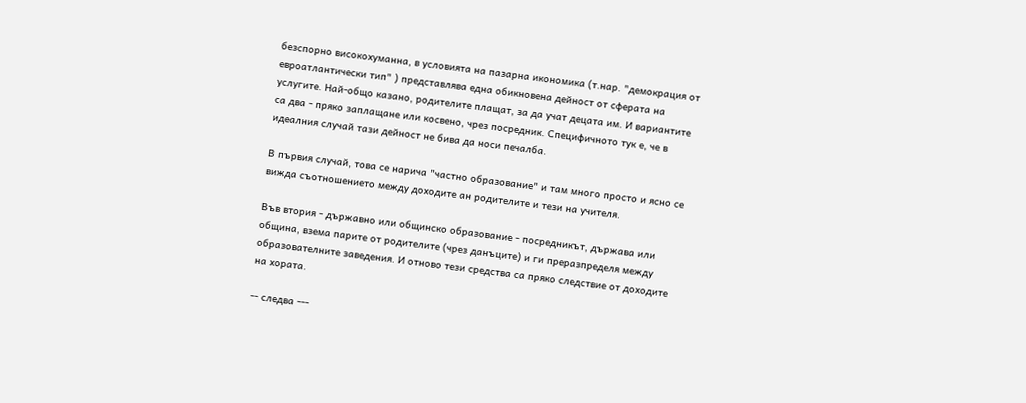безспорно високохуманна, в условията на пазарна икономика (т.нар. "демокрация от евроатлантически тип" ) представлява една обикновена дейност от сферата на услугите. Най-общо казано, родителите плащат, за да учат децата им. И вариантите са два - пряко заплащане или косвено, чрез посредник. Специфичното тук е, че в идеалния случай тази дейност не бива да носи печалба.

В първия случай, това се нарича "частно образование" и там много просто и ясно се вижда съотношението между доходите ан родителите и тези на учителя.

Във втория - държавно или общинско образование - посредникът, държава или община, взема парите от родителите (чрез данъците) и ги преразпределя между образователните заведения. И отново тези средства са пряко следствие от доходите на хората.

-- следва ---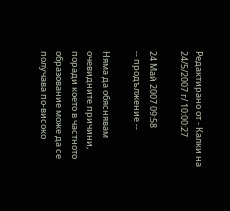Редактирано от - Калки на 24/5/2007 г/ 10:00:27

24 Май 2007 09:58
-- продължение --

Няма да обяснявам очевидните причини, поради което в частното образование може да се получава по-високо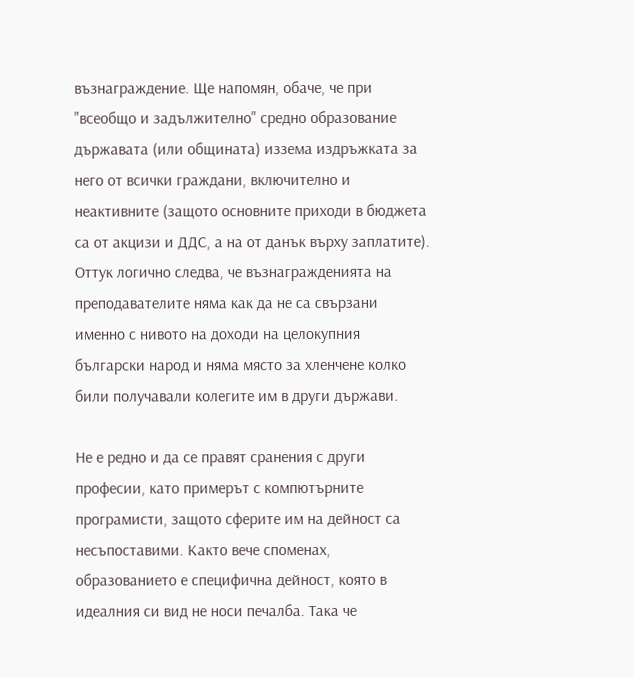възнаграждение. Ще напомян, обаче, че при "всеобщо и задължително" средно образование държавата (или общината) иззема издръжката за него от всички граждани, включително и неактивните (защото основните приходи в бюджета са от акцизи и ДДС, а на от данък върху заплатите). Оттук логично следва, че възнагражденията на преподавателите няма как да не са свързани именно с нивото на доходи на целокупния български народ и няма място за хленчене колко били получавали колегите им в други държави.

Не е редно и да се правят сранения с други професии, като примерът с компютърните програмисти, защото сферите им на дейност са несъпоставими. Както вече споменах, образованието е специфична дейност, която в идеалния си вид не носи печалба. Така че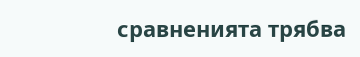сравненията трябва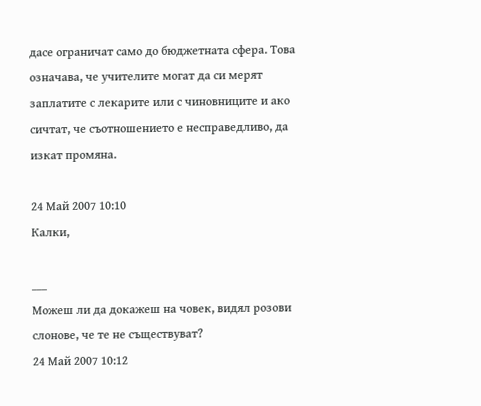дасе ограничат само до бюджетната сфера. Това означава, че учителите могат да си мерят заплатите с лекарите или с чиновниците и ако сичтат, че съотношението е несправедливо, да изкат промяна.

24 Май 2007 10:10
Калки,

___
Можеш ли да докажеш на човек, видял розови слонове, че те не съществуват?
24 Май 2007 10:12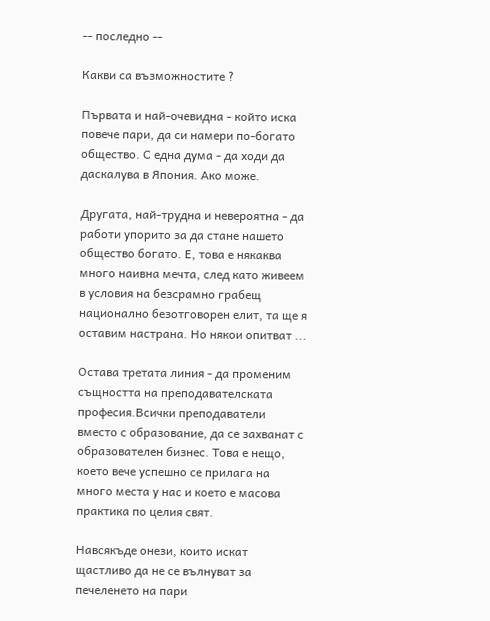-- последно --

Какви са възможностите ?

Първата и най-очевидна - който иска повече пари, да си намери по-богато общество. С една дума - да ходи да даскалува в Япония. Ако може.

Другата, най-трудна и невероятна - да работи упорито за да стане нашето общество богато. Е, това е някаква много наивна мечта, след като живеем в условия на безсрамно грабещ национално безотговорен елит, та ще я оставим настрана. Но някои опитват ...

Остава третата линия - да променим същността на преподавателската професия.Всички преподаватели вместо с образование, да се захванат с образователен бизнес. Това е нещо, което вече успешно се прилага на много места у нас и което е масова практика по целия свят.

Навсякъде онези, които искат щастливо да не се вълнуват за печеленето на пари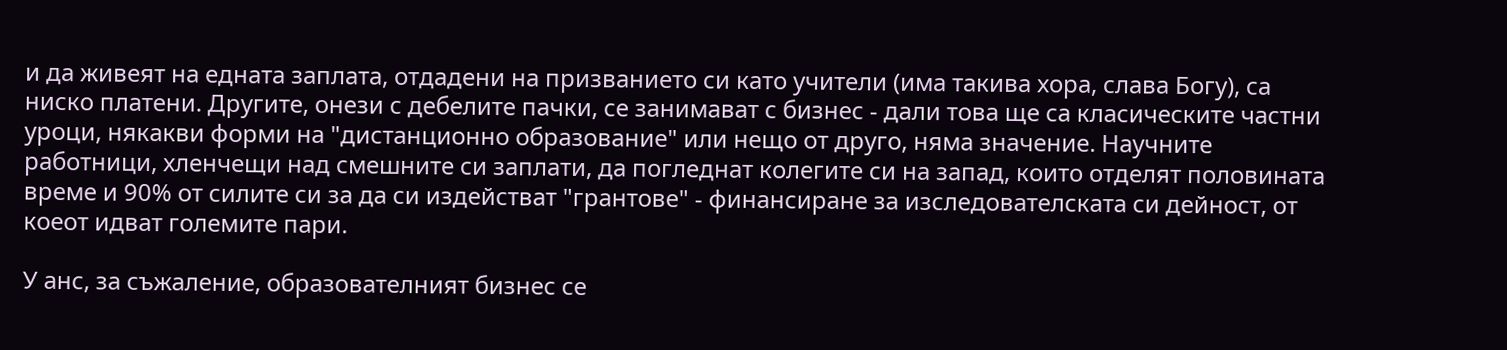и да живеят на едната заплата, отдадени на призванието си като учители (има такива хора, слава Богу), са ниско платени. Другите, онези с дебелите пачки, се занимават с бизнес - дали това ще са класическите частни уроци, някакви форми на "дистанционно образование" или нещо от друго, няма значение. Научните работници, хленчещи над смешните си заплати, да погледнат колегите си на запад, които отделят половината време и 90% от силите си за да си издействат "грантове" - финансиране за изследователската си дейност, от коеот идват големите пари.

У анс, за съжаление, образователният бизнес се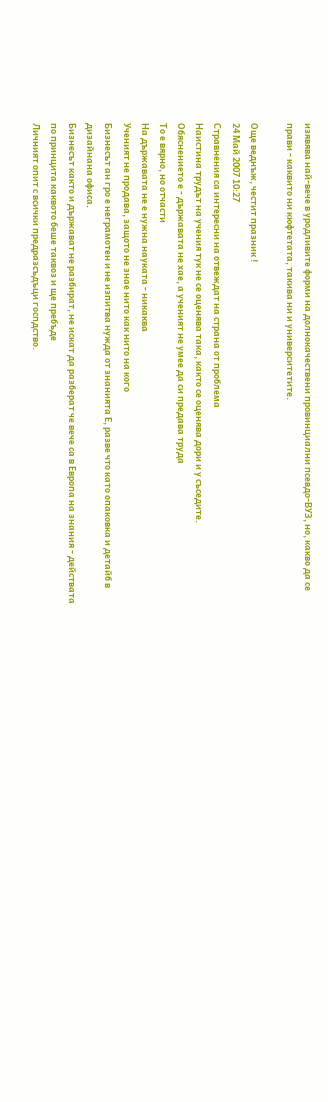изявява най-вече в уродливите форми на долнокачествени провинциални псевдо-ВУЗ, но, какво да се прави - каквито ни кюфтетата, такива ни и университетите.

Още веднъж, честит празник !
24 Май 2007 10:27
Стравнения са интересни на отвеждат на страна от проблема
Наистина трудът на учения тук не се оценява така, както се оценява дори и у съседите.
Обяснението е - държавата не хае, а ученият не умее да си предава труда
То е вярно, но отчасти
На държавата не е нужна науката - никаква
Ученият не продава, защото не знае нито как нито на кого
Бизнесът ан гро е неграмотен и не изпитва нужда от знанията Е, разве что като опаковка и детайб в дизайнана офиса.
Бизнесът както и държават не разбират, не искат да разберат че вече са в Европа на знания - действата по принцита каквото беше таквоз и ще пребъде
Личният опит с всички предразсъдъци госпдство.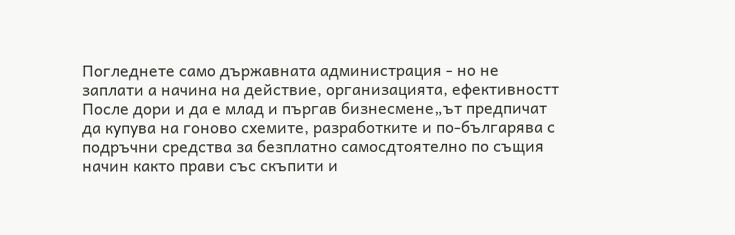Погледнете само държавната администрация - но не заплати а начина на действие, организацията, ефективностт
После дори и да е млад и пъргав бизнесмене„ът предпичат да купува на гоново схемите, разработките и по-българява с подръчни средства за безплатно самосдтоятелно по същия начин както прави със скъпити и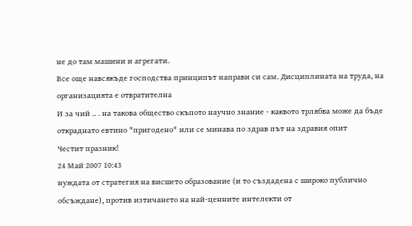не до там машини и агрегати.
Все още навсякъде господства принципът направи си сам. Дисциплината на труда, на организацията е отвратителна
И за чий .. . на такова общество скъпото научно знание - каквото трлябва може да бъде откраднато евтино "пригодено" или се минава по здрав път на здравия опит
Честит празник!
24 Май 2007 10:43
нуждата от стратегия на висшето образование (и то създадена с широко публично обсъждане), против изтичането на най-ценните интелекти от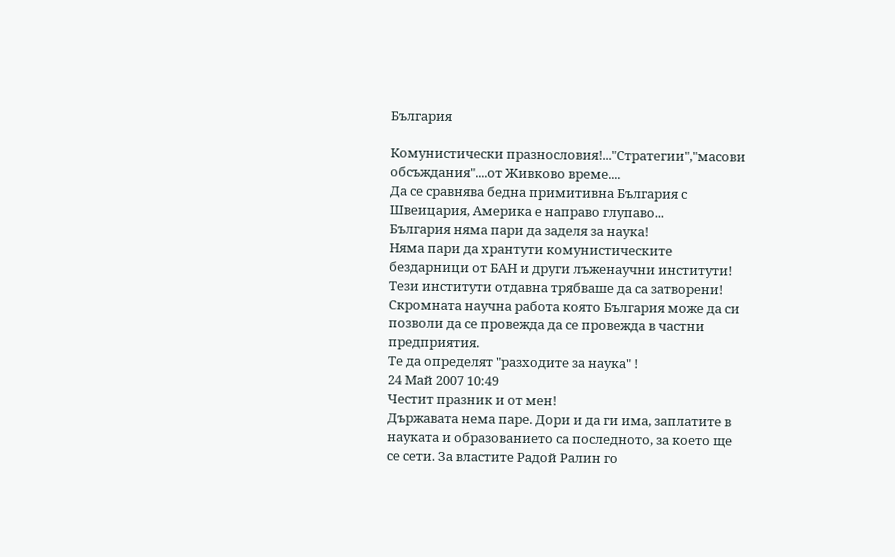България

Комунистически празнословия!..."Стратегии","масови обсъждания"....от Живково време....
Да се сравнява бедна примитивна България с Швеицария, Америка е направо глупаво...
България няма пари да заделя за наука!
Няма пари да хрантути комунистическите бездарници от БАН и други лъженаучни институти!
Тези институти отдавна трябваше да са затворени!
Скромната научна работа която България може да си позволи да се провежда да се провежда в частни предприятия.
Те да определят "разходите за наука" !
24 Май 2007 10:49
Честит празник и от мен!
Държавата нема паре. Дори и да ги има, заплатите в науката и образованието са последното, за което ще се сети. За властите Радой Ралин го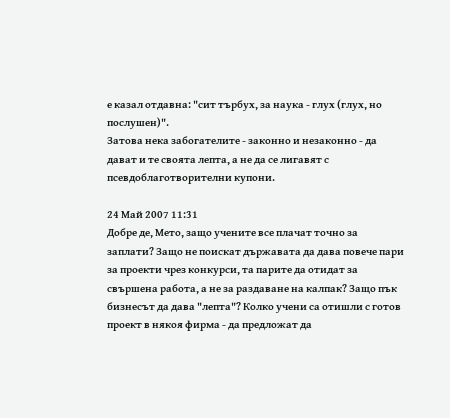е казал отдавна: "сит търбух, за наука - глух (глух, но послушен)".
Затова нека забогателите - законно и незаконно - да дават и те своята лепта, а не да се лигавят с псевдоблаготворителни купони.

24 Май 2007 11:31
Добре де, Мето, защо учените все плачат точно за заплати? Защо не поискат държавата да дава повече пари за проекти чрез конкурси, та парите да отидат за свършена работа, а не за раздаване на калпак? Защо пък бизнесът да дава "лепта"? Колко учени са отишли с готов проект в някоя фирма - да предложат да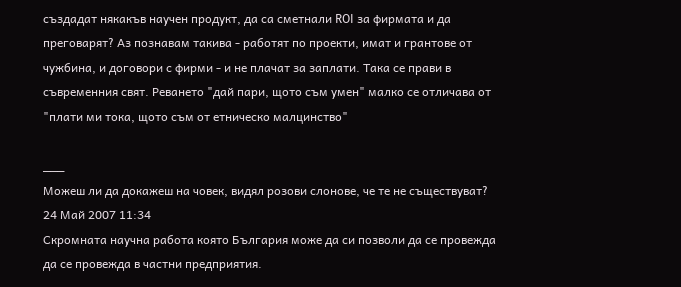създадат някакъв научен продукт, да са сметнали ROI за фирмата и да преговарят? Аз познавам такива - работят по проекти, имат и грантове от чужбина, и договори с фирми - и не плачат за заплати. Така се прави в съвременния свят. Реването "дай пари, щото съм умен" малко се отличава от "плати ми тока, щото съм от етническо малцинство"

___
Можеш ли да докажеш на човек, видял розови слонове, че те не съществуват?
24 Май 2007 11:34
Скромната научна работа която България може да си позволи да се провежда да се провежда в частни предприятия.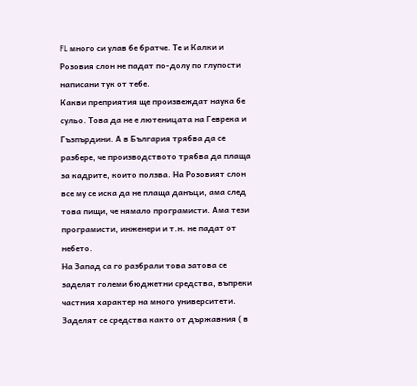FL много си улав бе братче. Те и Калки и Розовия слон не падат по-долу по глупости написани тук от тебе.
Какви преприятия ще произвеждат наука бе сульо. Това да не е лютеницата на Геврека и Гъзпърдини. А в България трябва да се разбере, че производството трябва да плаща за кадрите, които ползва. На Розовият слон все му се иска да не плаща данъци, ама след това пищи, че нямало програмисти. Ама тези програмисти, инженери и т.н. не падат от небето.
На Запад са го разбрали това затова се заделят големи бюджетни средства, въпреки частния характер на много университети. Заделят се средства както от държавния ( в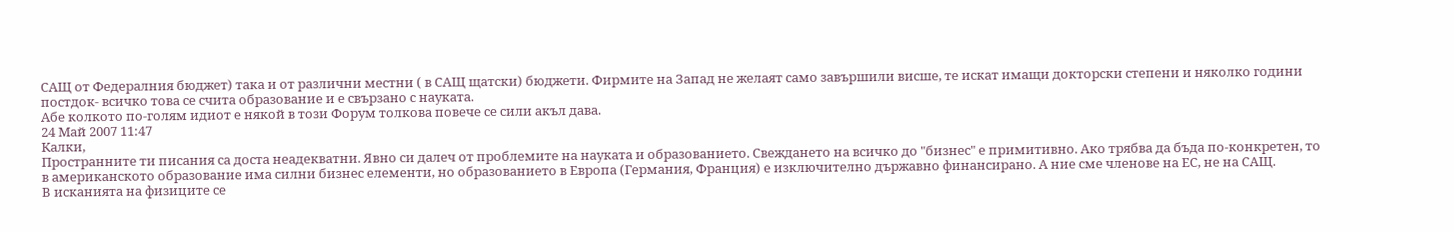САЩ от Федералния бюджет) така и от различни местни ( в САЩ щатски) бюджети. Фирмите на Запад не желаят само завършили висше, те искат имащи докторски степени и няколко години постдок- всичко това се счита образование и е свързано с науката.
Абе колкото по-голям идиот е някой в този Форум толкова повече се сили акъл дава.
24 Май 2007 11:47
Калки,
Пространните ти писания са доста неадекватни. Явно си далеч от проблемите на науката и образованието. Свеждането на всичко до "бизнес" е примитивно. Ако трябва да бъда по-конкретен, то в американското образование има силни бизнес елементи, но образованието в Европа (Германия, Франция) е изключително държавно финансирано. А ние сме членове на ЕС, не на САЩ.
В исканията на физиците се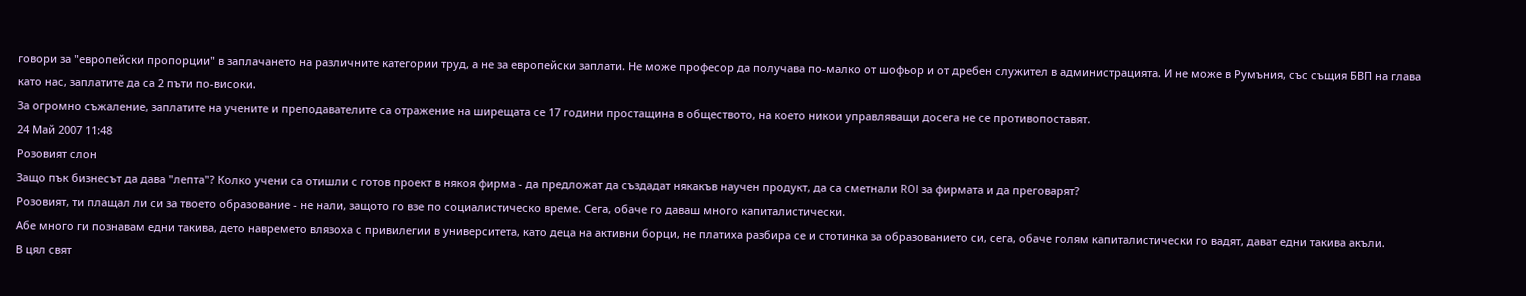говори за "европейски пропорции" в заплачането на различните категории труд, а не за европейски заплати. Не може професор да получава по-малко от шофьор и от дребен служител в администрацията. И не може в Румъния, със същия БВП на глава като нас, заплатите да са 2 пъти по-високи.
За огромно съжаление, заплатите на учените и преподавателите са отражение на ширещата се 17 години простащина в обществото, на което никои управляващи досега не се противопоставят.
24 Май 2007 11:48
Розовият слон
Защо пък бизнесът да дава "лепта"? Колко учени са отишли с готов проект в някоя фирма - да предложат да създадат някакъв научен продукт, да са сметнали ROI за фирмата и да преговарят?
Розовият, ти плащал ли си за твоето образование - не нали, защото го взе по социалистическо време. Сега, обаче го даваш много капиталистически.
Абе много ги познавам едни такива, дето навремето влязоха с привилегии в университета, като деца на активни борци, не платиха разбира се и стотинка за образованието си, сега, обаче голям капиталистически го вадят, дават едни такива акъли.
В цял свят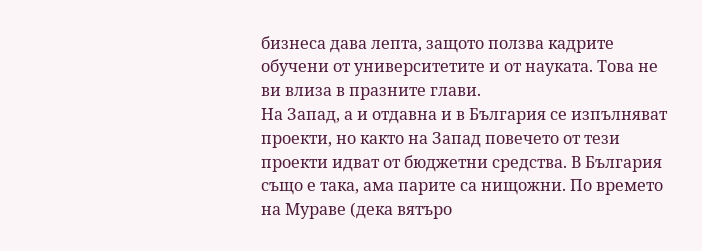бизнеса дава лепта, защото ползва кадрите обучени от университетите и от науката. Това не ви влиза в празните глави.
На Запад, а и отдавна и в България се изпълняват проекти, но както на Запад повечето от тези проекти идват от бюджетни средства. В България също е така, ама парите са нищожни. По времето на Мураве (дека вятъро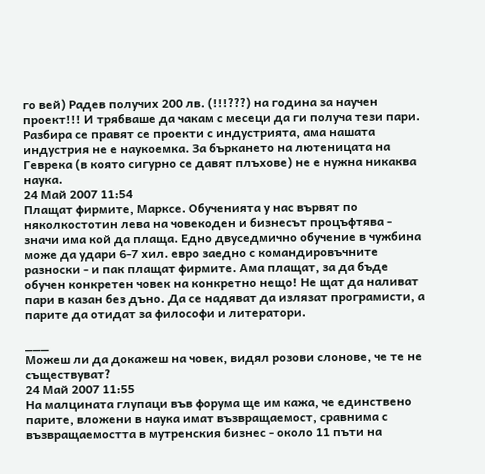го вей) Радев получих 200 лв. (!!!???) на година за научен проект!!! И трябваше да чакам с месеци да ги получа тези пари.
Разбира се правят се проекти с индустрията, ама нашата индустрия не е наукоемка. За бъркането на лютеницата на Геврека (в която сигурно се давят плъхове) не е нужна никаква наука.
24 Май 2007 11:54
Плащат фирмите, Марксе. Обученията у нас вървят по няколкостотин лева на човекоден и бизнесът процъфтява - значи има кой да плаща. Едно двуседмично обучение в чужбина може да удари 6-7 хил. евро заедно с командировъчните разноски - и пак плащат фирмите. Ама плащат, за да бъде обучен конкретен човек на конкретно нещо! Не щат да наливат пари в казан без дъно. Да се надяват да излязат програмисти, а парите да отидат за философи и литератори.

___
Можеш ли да докажеш на човек, видял розови слонове, че те не съществуват?
24 Май 2007 11:55
На малцината глупаци във форума ще им кажа, че единствено парите, вложени в наука имат възвращаемост, сравнима с възвращаемостта в мутренския бизнес - около 11 пъти на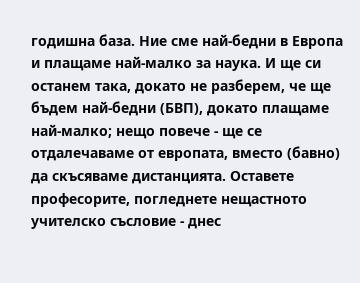годишна база. Ние сме най-бедни в Европа и плащаме най-малко за наука. И ще си останем така, докато не разберем, че ще бъдем най-бедни (БВП), докато плащаме най-малко; нещо повече - ще се отдалечаваме от европата, вместо (бавно) да скъсяваме дистанцията. Оставете професорите, погледнете нещастното учителско съсловие - днес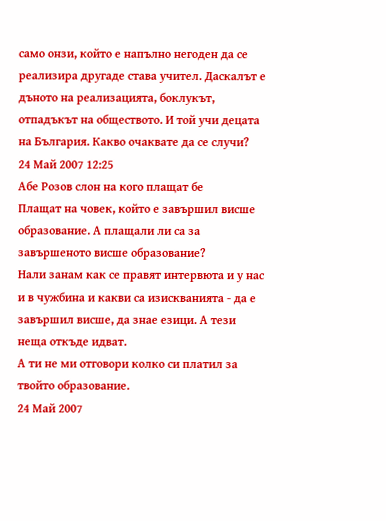само онзи, който е напълно негоден да се реализира другаде става учител. Даскалът е дъното на реализацията, боклукът, отпадъкът на обществото. И той учи децата на България. Какво очаквате да се случи?
24 Май 2007 12:25
Абе Розов слон на кого плащат бе
Плащат на човек, който е завършил висше образование. А плащали ли са за завършеното висше образование?
Нали занам как се правят интервюта и у нас и в чужбина и какви са изискванията - да е завършил висше, да знае езици. А тези неща откъде идват.
А ти не ми отговори колко си платил за твойто образование.
24 Май 2007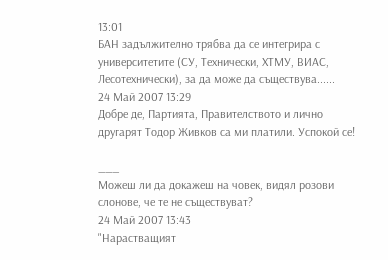13:01
БАН задължително трябва да се интегрира с университетите (СУ, Технически, ХТМУ, ВИАС, Лесотехнически), за да може да съществува......
24 Май 2007 13:29
Добре де, Партията, Правителството и лично другарят Тодор Живков са ми платили. Успокой се!

___
Можеш ли да докажеш на човек, видял розови слонове, че те не съществуват?
24 Май 2007 13:43
"Нарастващият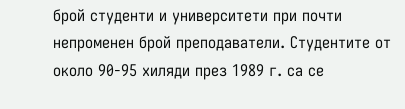брой студенти и университети при почти непроменен брой преподаватели. Студентите от около 90-95 хиляди през 1989 г. са се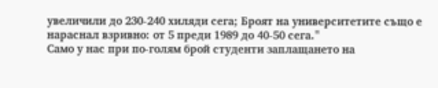увеличили до 230-240 хиляди сега; Броят на университетите също е нараснал взривно: от 5 преди 1989 до 40-50 сега."
Само у нас при по-голям брой студенти заплащането на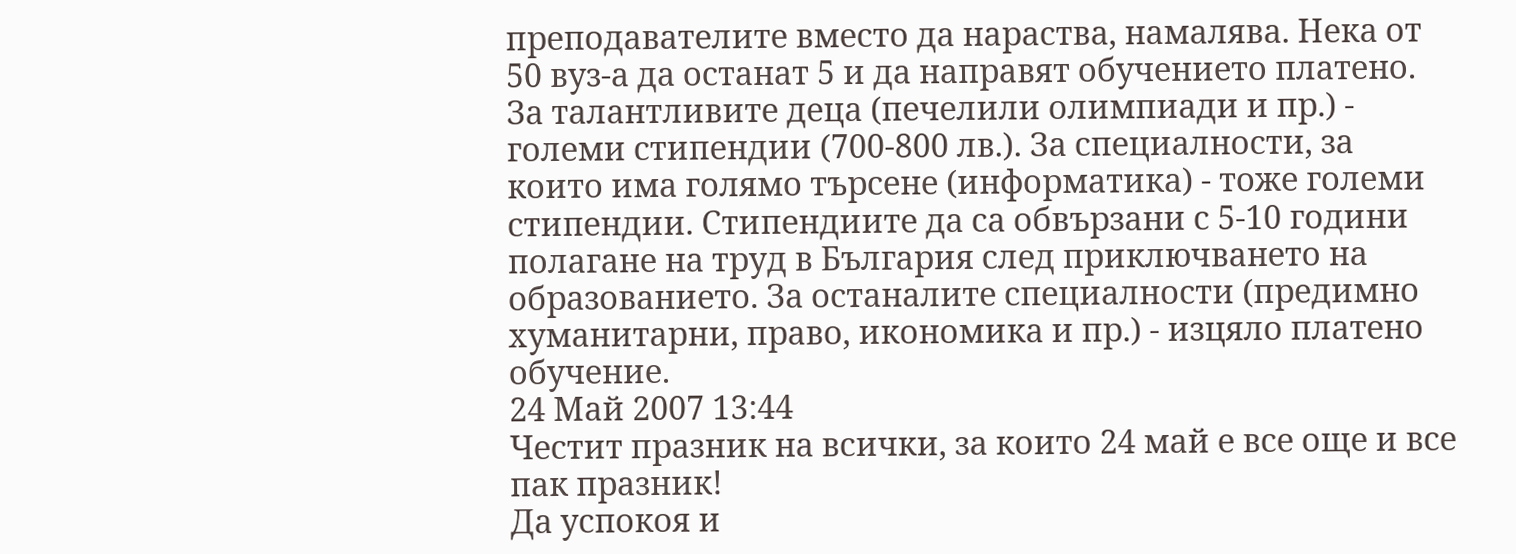преподавателите вместо да нараства, намалява. Нека от 50 вуз-а да останат 5 и да направят обучението платено. За талантливите деца (печелили олимпиади и пр.) - големи стипендии (700-800 лв.). За специалности, за които има голямо търсене (информатика) - тоже големи стипендии. Стипендиите да са обвързани с 5-10 години полагане на труд в България след приключването на образованието. За останалите специалности (предимно хуманитарни, право, икономика и пр.) - изцяло платено обучение.
24 Май 2007 13:44
Честит празник на всички, за които 24 май е все още и все пак празник!
Да успокоя и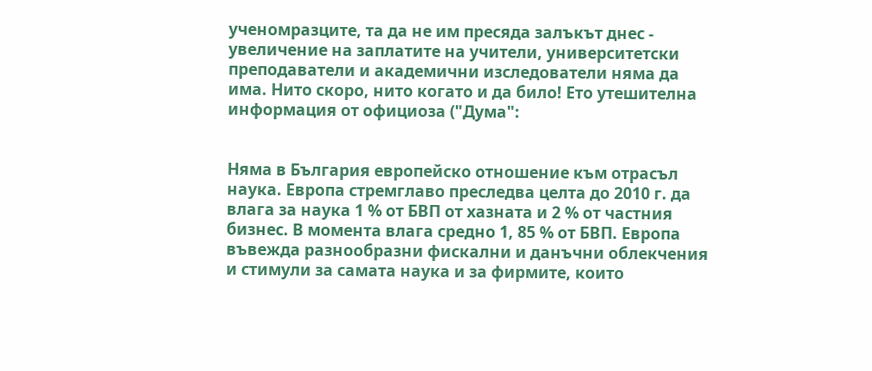ученомразците, та да не им пресяда залъкът днес - увеличение на заплатите на учители, университетски преподаватели и академични изследователи няма да има. Нито скоро, нито когато и да било! Ето утешителна информация от официоза ("Дума":


Няма в България европейско отношение към отрасъл наука. Европа стремглаво преследва целта до 2010 г. да влага за наука 1 % от БВП от хазната и 2 % от частния бизнес. В момента влага средно 1, 85 % от БВП. Европа въвежда разнообразни фискални и данъчни облекчения и стимули за самата наука и за фирмите, които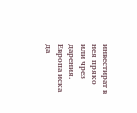инвестират в нея пряко или чрез дарения. Европа иска да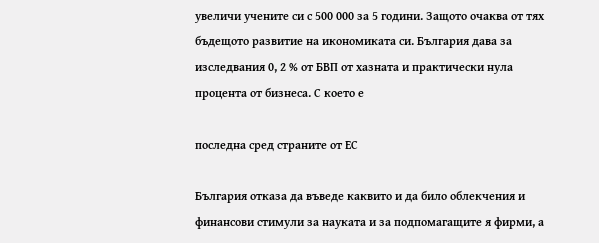увеличи учените си с 500 000 за 5 години. Защото очаква от тях бъдещото развитие на икономиката си. България дава за изследвания 0, 2 % от БВП от хазната и практически нула процента от бизнеса. С което е

последна сред страните от ЕС

България отказа да въведе каквито и да било облекчения и финансови стимули за науката и за подпомагащите я фирми, а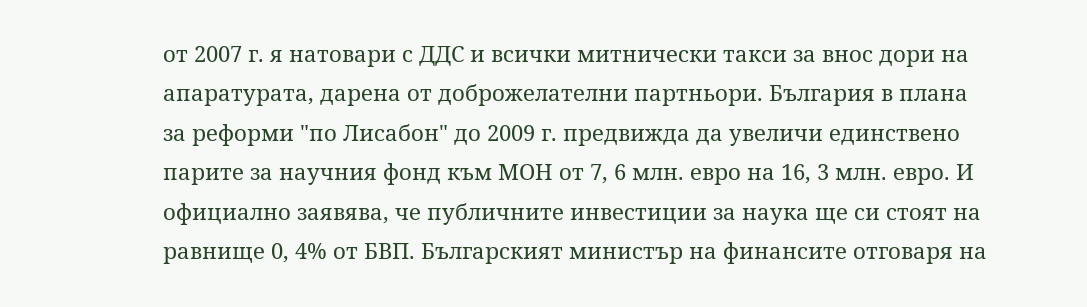от 2007 г. я натовари с ДДС и всички митнически такси за внос дори на апаратурата, дарена от доброжелателни партньори. България в плана за реформи "по Лисабон" до 2009 г. предвижда да увеличи единствено парите за научния фонд към МОН от 7, 6 млн. евро на 16, 3 млн. евро. И официално заявява, че публичните инвестиции за наука ще си стоят на равнище 0, 4% от БВП. Българският министър на финансите отговаря на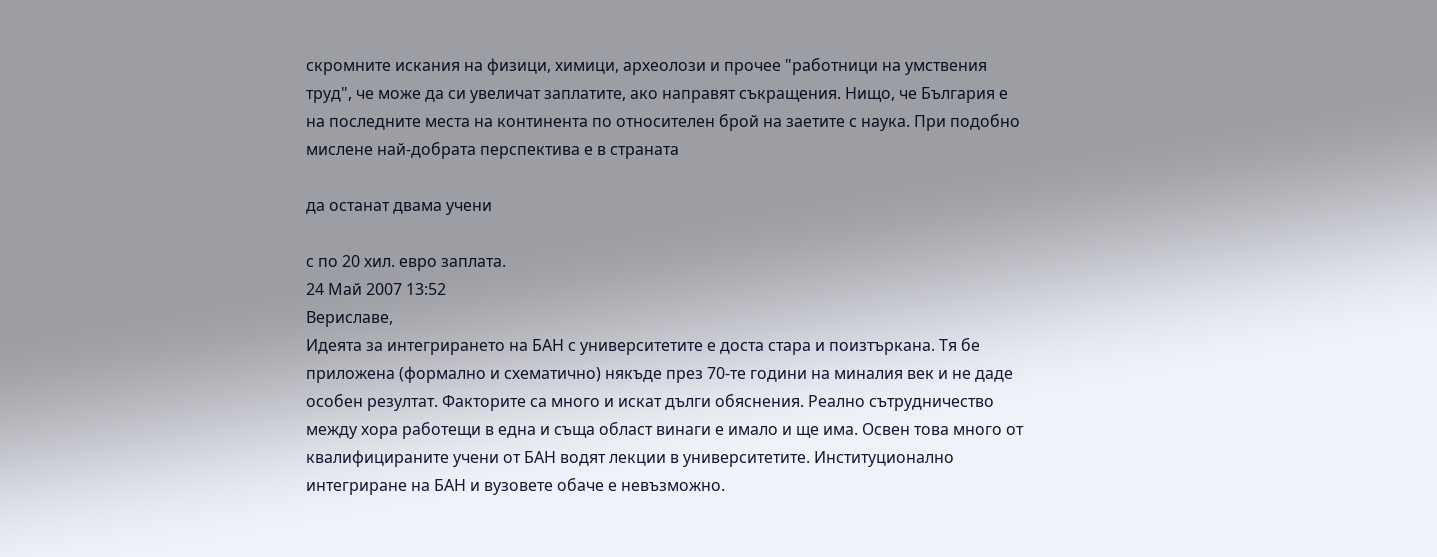скромните искания на физици, химици, археолози и прочее "работници на умствения труд", че може да си увеличат заплатите, ако направят съкращения. Нищо, че България е на последните места на континента по относителен брой на заетите с наука. При подобно мислене най-добрата перспектива е в страната

да останат двама учени

с по 20 хил. евро заплата.
24 Май 2007 13:52
Вериславе,
Идеята за интегрирането на БАН с университетите е доста стара и поизтъркана. Тя бе приложена (формално и схематично) някъде през 70-те години на миналия век и не даде особен резултат. Факторите са много и искат дълги обяснения. Реално сътрудничество между хора работещи в една и съща област винаги е имало и ще има. Освен това много от квалифицираните учени от БАН водят лекции в университетите. Институционално интегриране на БАН и вузовете обаче е невъзможно.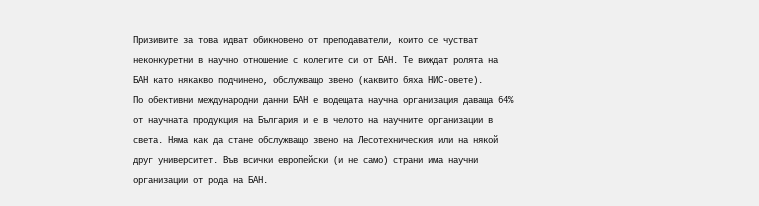Призивите за това идват обикновено от преподаватели, които се чустват неконкуретни в научно отношение с колегите си от БАН. Те виждат ролята на БАН като някакво подчинено, обслужващо звено (каквито бяха НИС-овете).
По обективни международни данни БАН е водещата научна организация даваща 64% от научната продукция на България и е в челото на научните организации в света. Няма как да стане обслужващо звено на Лесотехническия или на някой друг университет. Във всички европейски (и не само) страни има научни организации от рода на БАН.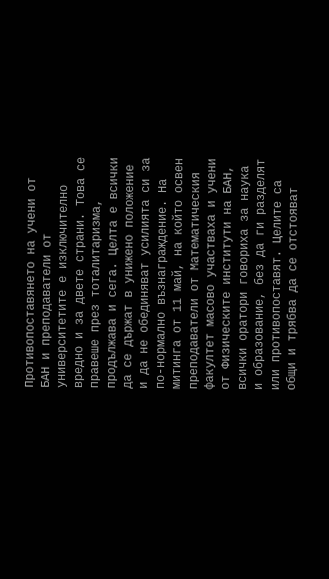Противопоставянето на учени от БАН и преподаватели от университетите е изключително вредно и за двете страни. Това се правеше през тоталитаризма, продължава и сега. Целта е всички да се държат в унижено положение и да не обединяват усилията си за по-нормално възнаграждение. На митинга от 11 май, на който освен преподаватели от Математическия факултет масово участваха и учени от Физическите институти на БАН, всички оратори говориха за наука и образование, без да ги разделят или противопоставят. Целите са общи и трябва да се отстояват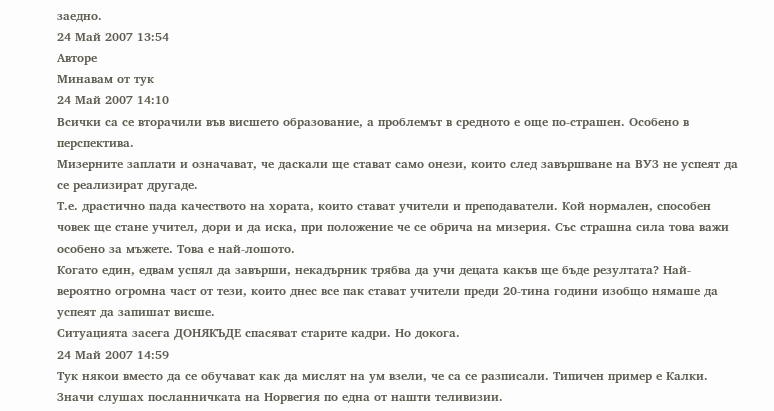заедно.
24 Май 2007 13:54
Авторе
Минавам от тук
24 Май 2007 14:10
Всички са се вторачили във висшето образование, а проблемът в средното е още по-страшен. Особено в перспектива.
Мизерните заплати и означават, че даскали ще стават само онези, които след завършване на ВУЗ не успеят да се реализират другаде.
Т.е. драстично пада качеството на хората, които стават учители и преподаватели. Кой нормален, способен човек ще стане учител, дори и да иска, при положение че се обрича на мизерия. Със страшна сила това важи особено за мъжете. Това е най-лошото.
Когато един, едвам успял да завърши, некадърник трябва да учи децата какъв ще бъде резултата? Най-вероятно огромна част от тези, които днес все пак стават учители преди 20-тина години изобщо нямаше да успеят да запишат висше.
Ситуацията засега ДОНЯКЪДЕ спасяват старите кадри. Но докога.
24 Май 2007 14:59
Тук някои вместо да се обучават как да мислят на ум взели, че са се разписали. Типичен пример е Калки.
Значи слушах посланничката на Норвегия по една от нашти теливизии.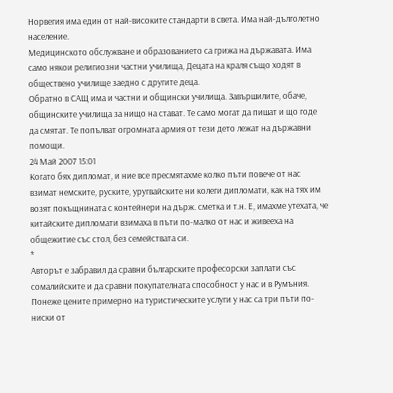Норвегия има един от най-високите стандарти в света. Има най-дълголетно население.
Медицинското обслужване и образованието са грижа на държавата. Има само някои религиозни частни училища, Децата на краля също ходят в обществено училище заедно с другите деца.
Обратно в САЩ има и частни и общински училища. Завършилите, обаче, общинските училища за нищо на стават. Те само могат да пишат и що годе да смятат. Те попълват огромната армия от тези дето лежат на държавни помощи.
24 Май 2007 15:01
Когато бях дипломат, и ние все пресмятахме колко пъти повече от нас взимат немските, руските, уругвайските ни колеги дипломати, как на тях им возят покъщнината с контейнери на държ. сметка и т.н. Е, имахме утехата, че китайските дипломати взимаха в пъти по-малко от нас и живееха на общежитие със стол, без семействата си.
*
Авторът е забравил да сравни българските професорски заплати със сомалийските и да сравни покупателната способност у нас и в Румъния. Понеже цените примерно на туристическите услуги у нас са три пъти по-ниски от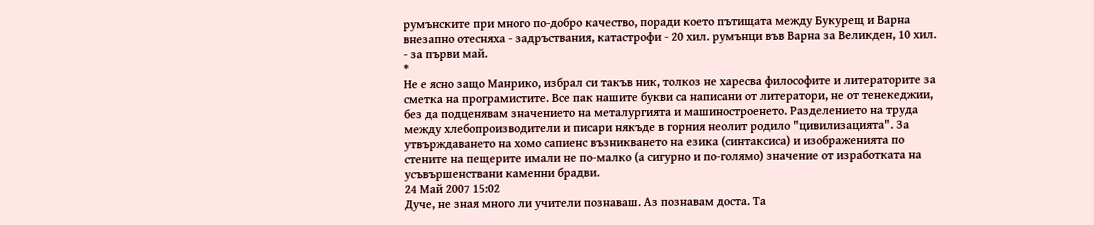румънските при много по-добро качество, поради което пътищата между Букурещ и Варна внезапно отесняха - задръствания, катастрофи - 20 хил. румънци във Варна за Великден, 10 хил. - за първи май.
*
Не е ясно защо Манрико, избрал си такъв ник, толкоз не харесва философите и литераторите за сметка на програмистите. Все пак нашите букви са написани от литератори, не от тенекеджии, без да подценявам значението на металургията и машиностроенето. Разделението на труда между хлебопроизводители и писари някъде в горния неолит родило "цивилизацията". За утвърждаването на хомо сапиенс възникването на езика (синтаксиса) и изображенията по стените на пещерите имали не по-малко (а сигурно и по-голямо) значение от изработката на усъвършенствани каменни брадви.
24 Май 2007 15:02
Дуче, не зная много ли учители познаваш. Аз познавам доста. Та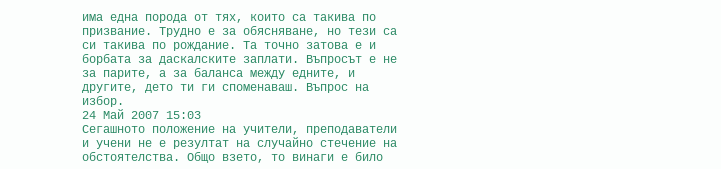има една порода от тях, които са такива по призвание. Трудно е за обясняване, но тези са си такива по рождание. Та точно затова е и борбата за даскалските заплати. Въпросът е не за парите, а за баланса между едните, и другите, дето ти ги споменаваш. Въпрос на избор.
24 Май 2007 15:03
Сегашното положение на учители, преподаватели и учени не е резултат на случайно стечение на обстоятелства. Общо взето, то винаги е било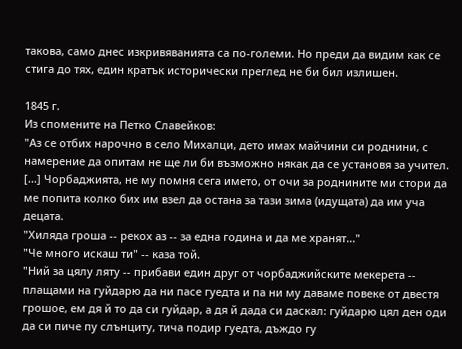такова, само днес изкривяванията са по-големи. Но преди да видим как се стига до тях, един кратък исторически преглед не би бил излишен.

1845 г.
Из спомените на Петко Славейков:
"Аз се отбих нарочно в село Михалци, дето имах майчини си роднини, с намерение да опитам не ще ли би възможно някак да се установя за учител. [...] Чорбаджията, не му помня сега името, от очи за роднините ми стори да ме попита колко бих им взел да остана за тази зима (идущата) да им уча децата.
"Хиляда гроша -- рекох аз -- за една година и да ме хранят..."
"Че много искаш ти" -- каза той.
"Ний за цялу ляту -- прибави един друг от чорбаджийските мекерета -- плащами на гуйдарю да ни пасе гуедта и па ни му даваме повеке от двестя грошое, ем дя й то да си гуйдар, а дя й дада си даскал: гуйдарю цял ден оди да си пиче пу слънциту, тича подир гуедта, дъждо гу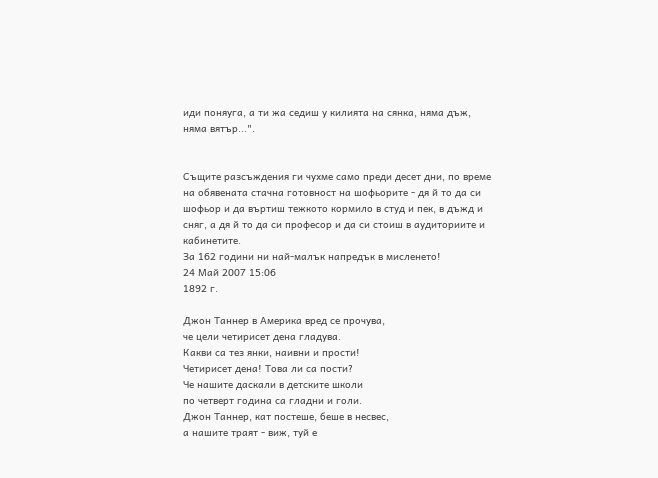иди поняуга, а ти жа седиш у килията на сянка, няма дъж, няма вятър...".


Същите разсъждения ги чухме само преди десет дни, по време на обявената стачна готовност на шофьорите - дя й то да си шофьор и да въртиш тежкото кормило в студ и пек, в дъжд и сняг, а дя й то да си професор и да си стоиш в аудиториите и кабинетите.
За 162 години ни най-малък напредък в мисленето!
24 Май 2007 15:06
1892 г.

Джон Таннер в Америка вред се прочува,
че цели четирисет дена гладува.
Какви са тез янки, наивни и прости!
Четирисет дена! Това ли са пости?
Че нашите даскали в детските школи
по четверт година са гладни и голи.
Джон Таннер, кат постеше, беше в несвес,
а нашите траят - виж, туй е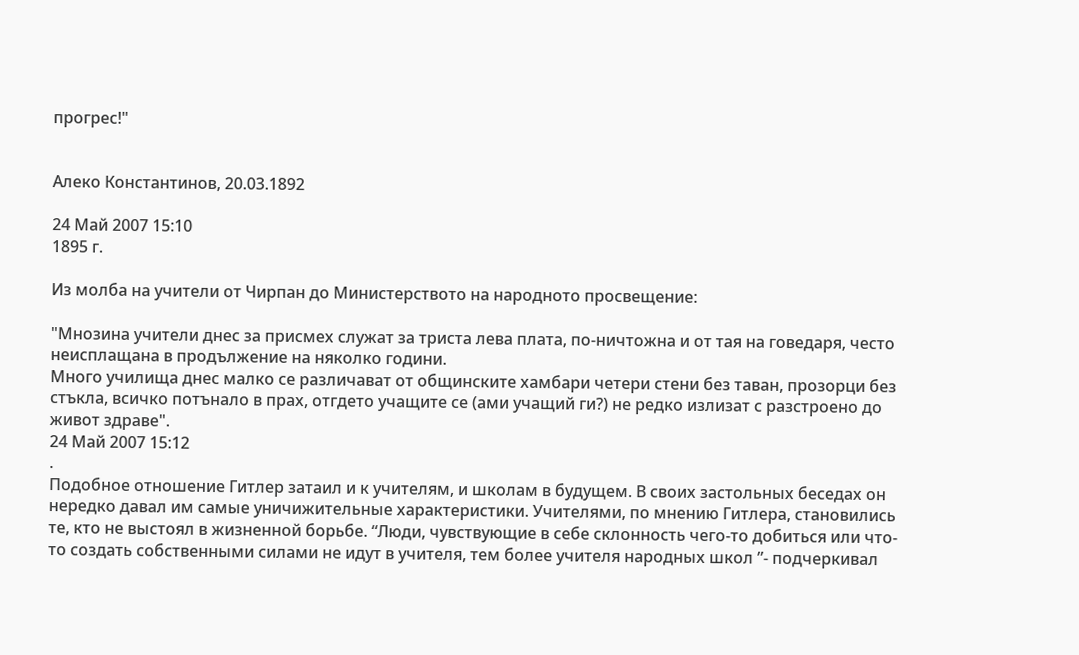прогрес!"


Алеко Константинов, 20.03.1892

24 Май 2007 15:10
1895 г.

Из молба на учители от Чирпан до Министерството на народното просвещение:

"Мнозина учители днес за присмех служат за триста лева плата, по-ничтожна и от тая на говедаря, често неисплащана в продължение на няколко години.
Много училища днес малко се различават от общинските хамбари четери стени без таван, прозорци без стъкла, всичко потънало в прах, отгдето учащите се (ами учащий ги?) не редко излизат с разстроено до живот здраве".
24 Май 2007 15:12
.
Подобное отношение Гитлер затаил и к учителям, и школам в будущем. В своих застольных беседах он нередко давал им самые уничижительные характеристики. Учителями, по мнению Гитлера, становились те, кто не выстоял в жизненной борьбе. “Люди, чувствующие в себе склонность чего-то добиться или что-то создать собственными силами не идут в учителя, тем более учителя народных школ ”- подчеркивал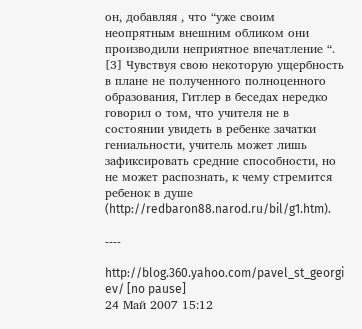он, добавляя , что “уже своим неопрятным внешним обликом они производили неприятное впечатление “. [3] Чувствуя свою некоторую ущербность в плане не полученного полноценного образования, Гитлер в беседах нередко говорил о том, что учителя не в состоянии увидеть в ребенке зачатки гениальности, учитель может лишь зафиксировать средние способности, но не может распознать, к чему стремится ребенок в душе (http://redbaron88.narod.ru/bil/g1.htm).

----

http://blog.360.yahoo.com/pavel_st_georgi ev/ [no pause]
24 Май 2007 15:12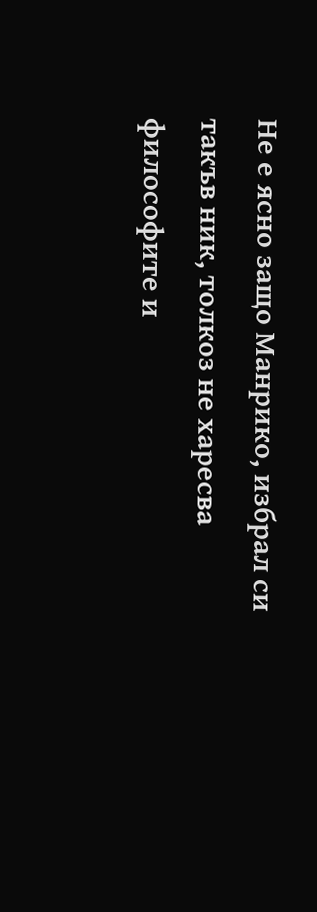Не е ясно защо Манрико, избрал си такъв ник, толкоз не харесва философите и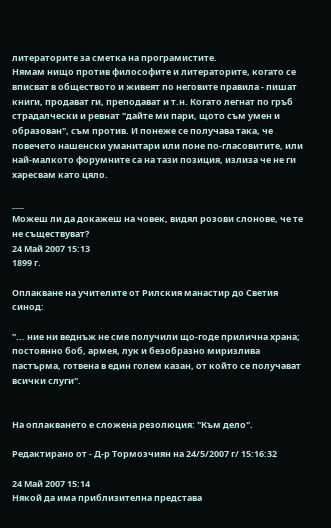литераторите за сметка на програмистите.
Нямам нищо против философите и литераторите, когато се вписват в обществото и живеят по неговите правила - пишат книги, продават ги, преподават и т.н. Когато легнат по гръб страдалчески и ревнат "дайте ми пари, щото съм умен и образован", съм против. И понеже се получава така, че повечето нашенски уманитари или поне по-гласовитите, или най-малкото форумните са на тази позиция, излиза че не ги харесвам като цяло.

___
Можеш ли да докажеш на човек, видял розови слонове, че те не съществуват?
24 Май 2007 15:13
1899 г.

Оплакване на учителите от Рилския манастир до Светия синод:

"... ние ни веднъж не сме получили що-годе прилична храна; постоянно боб, армея, лук и безобразно миризлива пастърма, готвена в един голем казан, от който се получават всички слуги".


На оплакването е сложена резолюция: "Към дело".

Редактирано от - Д-р Тормозчиян на 24/5/2007 г/ 15:16:32

24 Май 2007 15:14
Някой да има приблизителна представа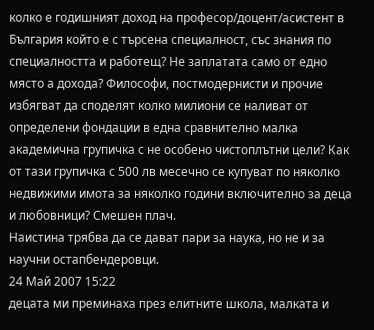колко е годишният доход на професор/доцент/асистент в България който е с търсена специалност, със знания по специалността и работещ? Не заплатата само от едно място а дохода? Философи, постмодернисти и прочие избягват да споделят колко милиони се наливат от определени фондации в една сравнително малка академична групичка с не особено чистоплътни цели? Как от тази групичка с 500 лв месечно се купуват по няколко недвижими имота за няколко години включително за деца и любовници? Смешен плач.
Наистина трябва да се дават пари за наука, но не и за научни остапбендеровци.
24 Май 2007 15:22
децата ми преминаха през елитните школа, малката и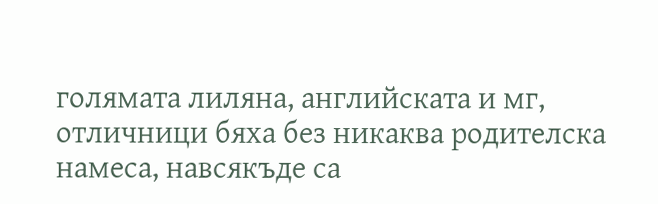голямата лиляна, английската и мг, отличници бяха без никаква родителска намеса, навсякъде са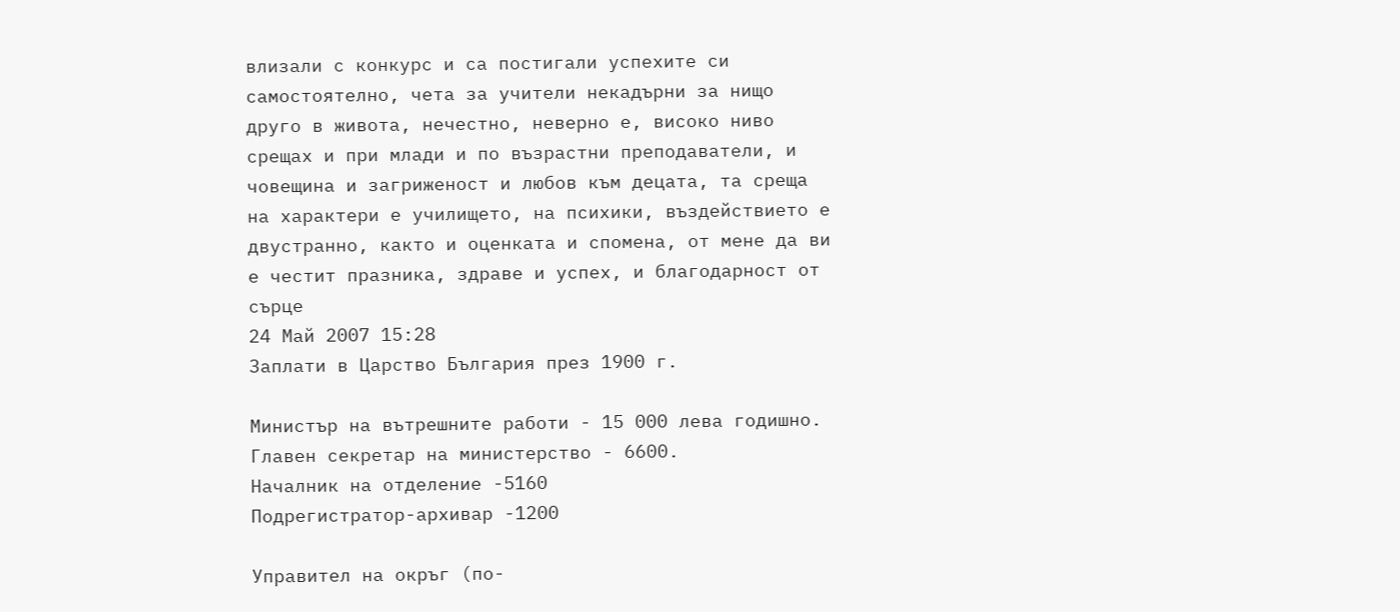влизали с конкурс и са постигали успехите си самостоятелно, чета за учители некадърни за нищо друго в живота, нечестно, неверно е, високо ниво срещах и при млади и по възрастни преподаватели, и човещина и загриженост и любов към децата, та среща на характери е училището, на психики, въздействието е двустранно, както и оценката и спомена, от мене да ви е честит празника, здраве и успех, и благодарност от сърце
24 Май 2007 15:28
Заплати в Царство България през 1900 г.

Министър на вътрешните работи - 15 000 лева годишно.
Главен секретар на министерство - 6600.
Началник на отделение -5160
Подрегистратор-архивар -1200

Управител на окръг (по-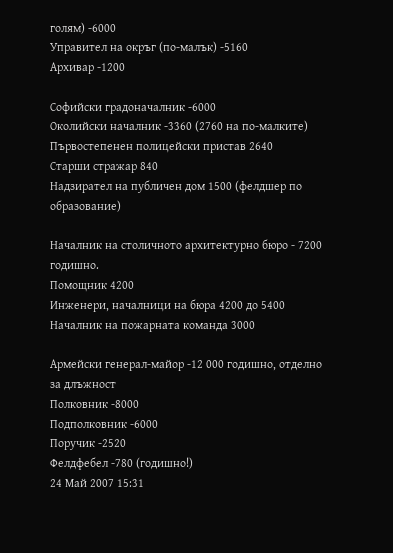голям) -6000
Управител на окръг (по-малък) -5160
Архивар -1200

Софийски градоначалник -6000
Околийски началник -3360 (2760 на по-малките)
Първостепенен полицейски пристав 2640
Старши стражар 840
Надзирател на публичен дом 1500 (фелдшер по образование)

Началник на столичното архитектурно бюро - 7200 годишно.
Помощник 4200
Инженери, началници на бюра 4200 до 5400
Началник на пожарната команда 3000

Армейски генерал-майор -12 000 годишно, отделно за длъжност
Полковник -8000
Подполковник -6000
Поручик -2520
Фелдфебел -780 (годишно!)
24 Май 2007 15:31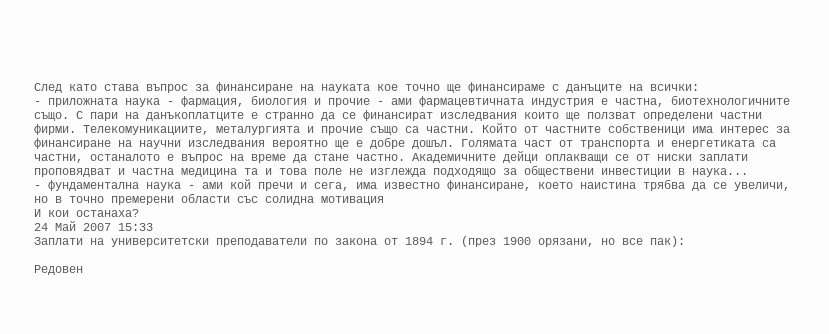След като става въпрос за финансиране на науката кое точно ще финансираме с данъците на всички:
- приложната наука - фармация, биология и прочие - ами фармацевтичната индустрия е частна, биотехнологичните също. С пари на данъкоплатците е странно да се финансират изследвания които ще ползват определени частни фирми. Телекомуникациите, металургията и прочие също са частни. Който от частните собственици има интерес за финансиране на научни изследвания вероятно ще е добре дошъл. Голямата част от транспорта и енергетиката са частни, останалото е въпрос на време да стане частно. Академичните дейци оплакващи се от ниски заплати проповядват и частна медицина та и това поле не изглежда подходящо за обществени инвестиции в наука...
- фундаментална наука - ами кой пречи и сега, има известно финансиране, което наистина трябва да се увеличи, но в точно премерени области със солидна мотивация
И кои останаха?
24 Май 2007 15:33
Заплати на университетски преподаватели по закона от 1894 г. (през 1900 орязани, но все пак):

Редовен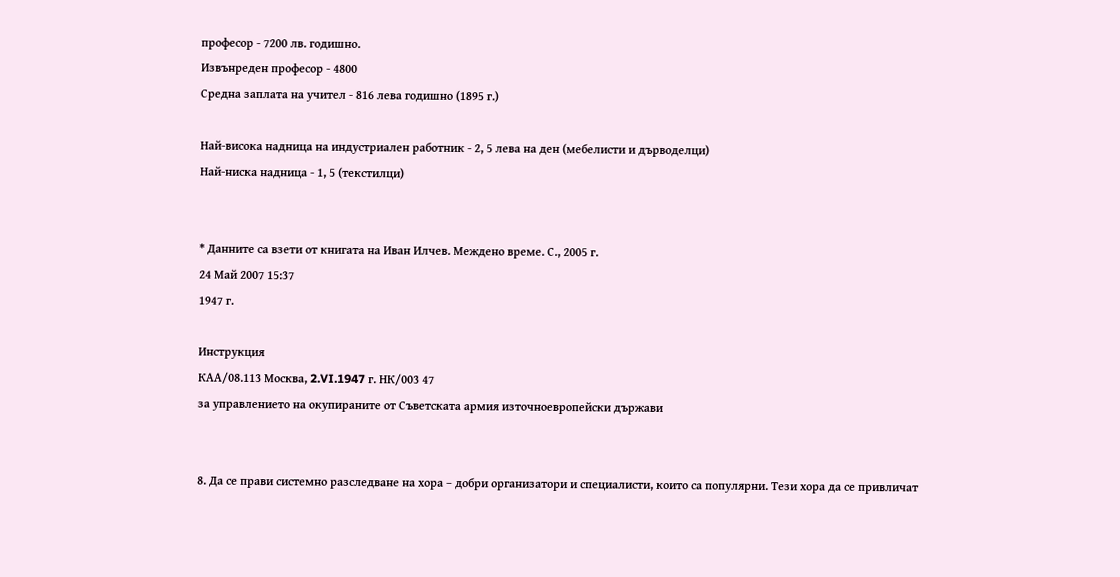професор - 7200 лв. годишно.
Извънреден професор - 4800
Средна заплата на учител - 816 лева годишно (1895 г.)

Най-висока надница на индустриален работник - 2, 5 лева на ден (мебелисти и дърводелци)
Най-ниска надница - 1, 5 (текстилци)


* Данните са взети от книгата на Иван Илчев. Междено време. С., 2005 г.
24 Май 2007 15:37
1947 г.

Инструкция
КАА/08.113 Москва, 2.VI.1947 г. НК/003 47
за управлението на окупираните от Съветската армия източноевропейски държави


8. Да се прави системно разследване на хора – добри организатори и специалисти, които са популярни. Тези хора да се привличат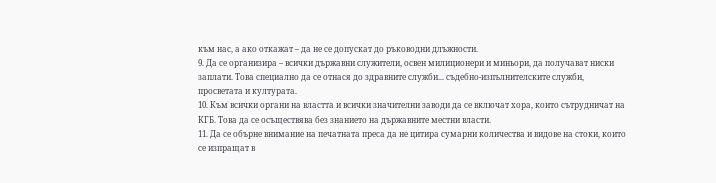към нас, а ако откажат – да не се допускат до ръководни длъжности.
9. Да се организира – всички държавни служители, освен милиционери и миньори, да получават ниски заплати. Това специално да се отнася до здравните служби... съдебно-изпълнителските служби, просветата и културата.
10. Към всички органи на властта и всички значителни заводи да се включат хора, които сътрудничат на КГБ. Това да се осъществява без знанието на държавните местни власти.
11. Да се обърне внимание на печатната преса да не цитира сумарни количества и видове на стоки, които се изпращат в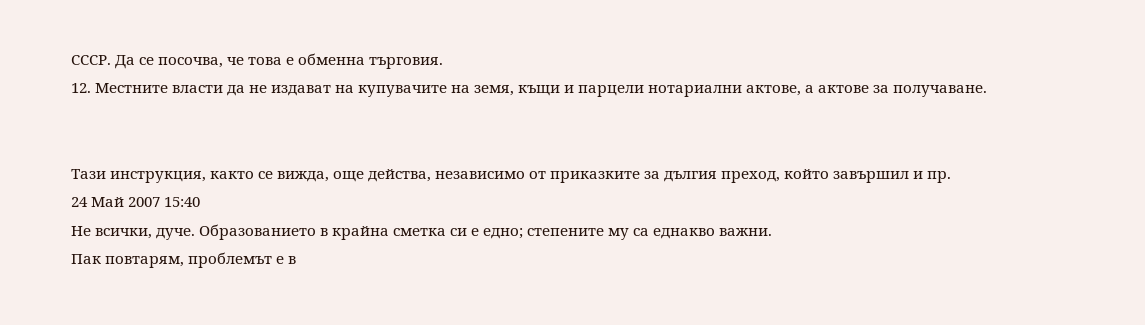СССР. Да се посочва, че това е обменна търговия.
12. Местните власти да не издават на купувачите на земя, къщи и парцели нотариални актове, а актове за получаване.


Тази инструкция, както се вижда, още действа, независимо от приказките за дългия преход, който завършил и пр.
24 Май 2007 15:40
Не всички, дуче. Образованието в крайна сметка си е едно; степените му са еднакво важни.
Пак повтарям, проблемът е в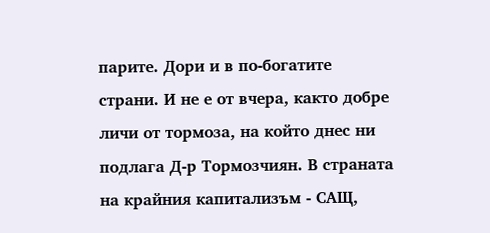парите. Дори и в по-богатите страни. И не е от вчера, както добре личи от тормоза, на който днес ни подлага Д-р Тормозчиян. В страната на крайния капитализъм - САЩ,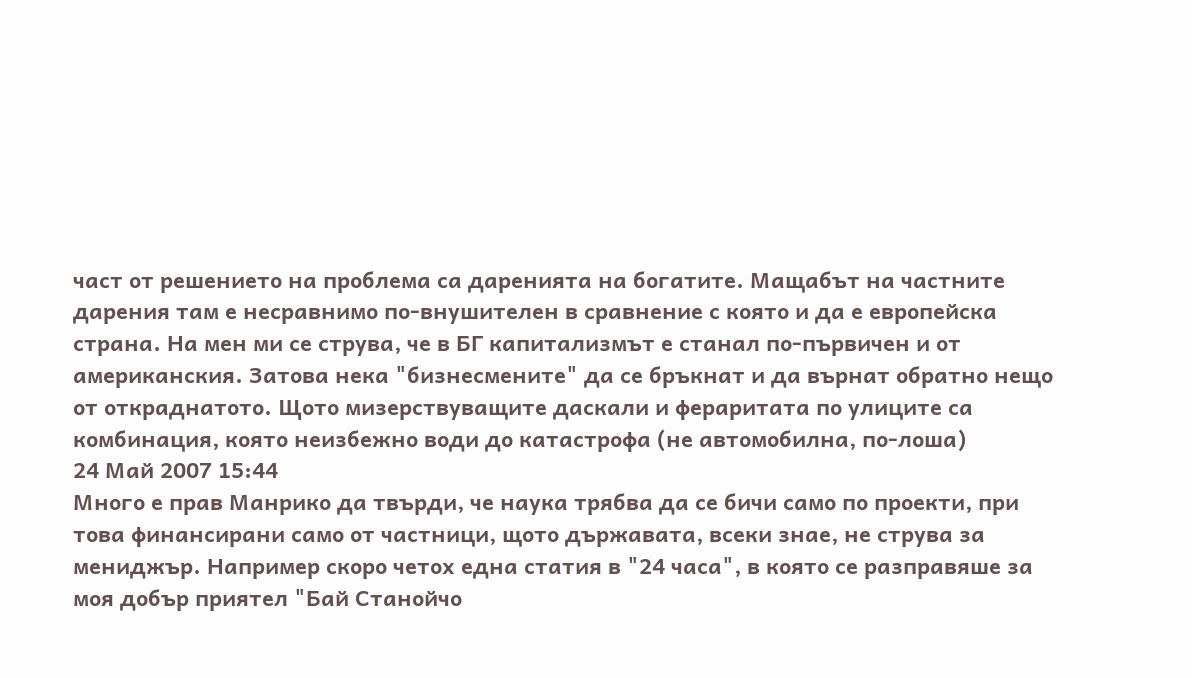част от решението на проблема са даренията на богатите. Мащабът на частните дарения там е несравнимо по-внушителен в сравнение с която и да е европейска страна. На мен ми се струва, че в БГ капитализмът е станал по-първичен и от американския. Затова нека "бизнесмените" да се бръкнат и да върнат обратно нещо от откраднатото. Щото мизерствуващите даскали и фераритата по улиците са комбинация, която неизбежно води до катастрофа (не автомобилна, по-лоша)
24 Май 2007 15:44
Много е прав Манрико да твърди, че наука трябва да се бичи само по проекти, при това финансирани само от частници, щото държавата, всеки знае, не струва за мениджър. Например скоро четох една статия в "24 часа", в която се разправяше за моя добър приятел "Бай Станойчо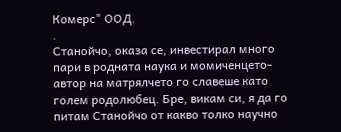Комерс" ООД.
.
Станойчо, оказа се, инвестирал много пари в родната наука и момиченцето-автор на матрялчето го славеше като голем родолюбец. Бре, викам си, я да го питам Станойчо от какво толко научно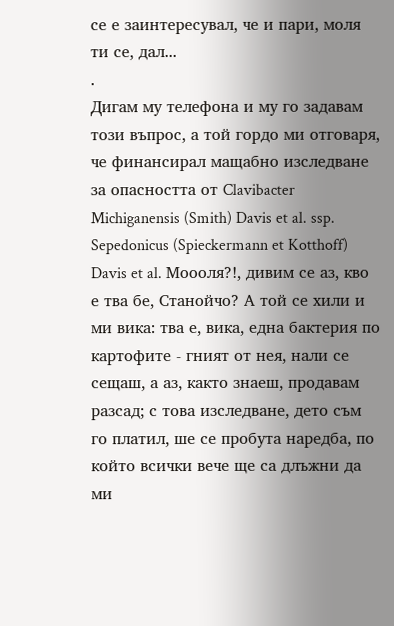се е заинтересувал, че и пари, моля ти се, дал...
.
Дигам му телефона и му го задавам този въпрос, а той гордо ми отговаря, че финансирал мащабно изследване за опасността от Clavibacter Michiganensis (Smith) Davis et al. ssp. Sepedonicus (Spieckermann et Kotthoff) Davis et al. Моооля?!, дивим се аз, кво е тва бе, Станойчо? А той се хили и ми вика: тва е, вика, една бактерия по картофите - гният от нея, нали се сещаш, а аз, както знаеш, продавам разсад; с това изследване, дето съм го платил, ше се пробута наредба, по който всички вече ще са длъжни да ми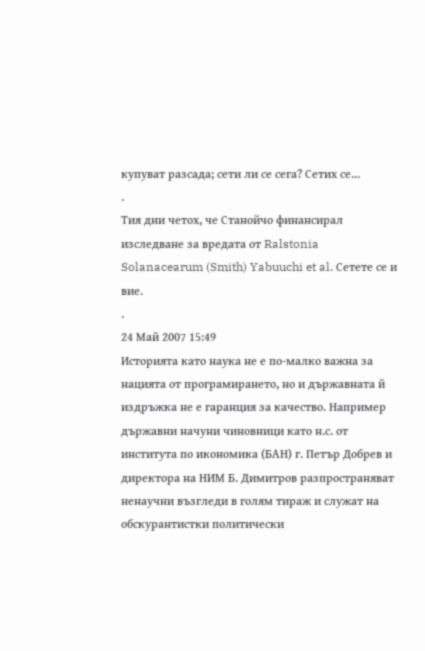купуват разсада; сети ли се сега? Сетих се...
.
Тия дни четох, че Станойчо финансирал изследване за вредата от Ralstonia Solanacearum (Smith) Yabuuchi et al. Сетете се и вие.
.
24 Май 2007 15:49
Историята като наука не е по-малко важна за нацията от програмирането, но и държавната й издръжка не е гаранция за качество. Например държавни начуни чиновници като н.с. от института по икономика (БАН) г. Петър Добрев и директора на НИМ Б. Димитров разпространяват ненаучни възгледи в голям тираж и служат на обскурантистки политически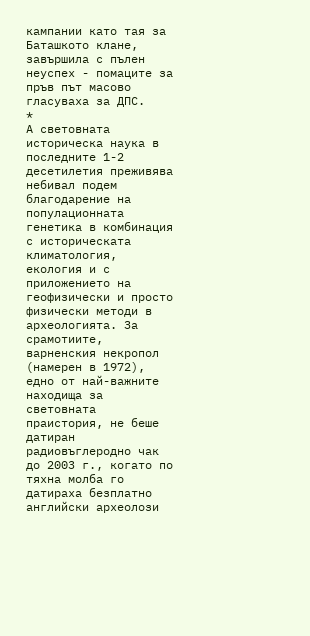кампании като тая за Баташкото клане, завършила с пълен неуспех - помаците за пръв път масово гласуваха за ДПС.
*
А световната историческа наука в последните 1-2 десетилетия преживява небивал подем благодарение на популационната генетика в комбинация с историческата климатология, екология и с приложението на геофизически и просто физически методи в археологията. За срамотиите, варненския некропол (намерен в 1972), едно от най-важните находища за световната праистория, не беше датиран радиовъглеродно чак до 2003 г., когато по тяхна молба го датираха безплатно английски археолози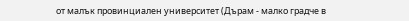от малък провинциален университет (Дърам - малко градче в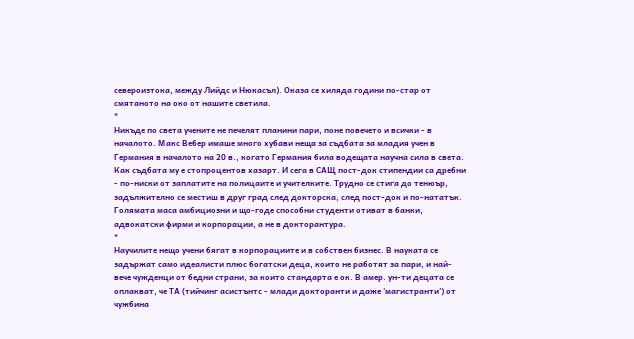североизтока, между Лийдс и Нюкасъл). Оказа се хиляда години по-стар от смятаното на око от нашите светила.
*
Никъде по света учените не печелят планини пари, поне повечето и всички - в началото. Макс Вебер имаше много хубави неща за съдбата за младия учен в Германия в началото на 20 в., когато Германия била водещата научна сила в света. Как съдбата му е стопроцентов хазарт. И сега в САЩ пост-док стипендии са дребни - по-ниски от заплатите на полицаите и учителките. Трудно се стига до тенюър, задължително се местиш в друг град след докторска, след пост-док и по-нататък. Голямата маса амбициозни и що-годе способни студенти отиват в банки, адвокатски фирми и корпорации, а не в докторантура.
*
Научилите нещо учени бягат в корпорациите и в собствен бизнес. В науката се задържат само идеалисти плюс богатски деца, които не работят за пари, и най-вече чужденци от бедни страни, за които стандарта е ок. В амер. ун-ти децата се оплакват, че ТА (тийчинг асистънтс - млади докторанти и даже 'магистранти') от чужбина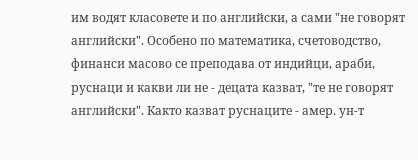им водят класовете и по английски, а сами "не говорят английски". Особено по математика, счетоводство, финанси масово се преподава от индийци, араби, руснаци и какви ли не - децата казват, "те не говорят английски". Както казват руснаците - амер. ун-т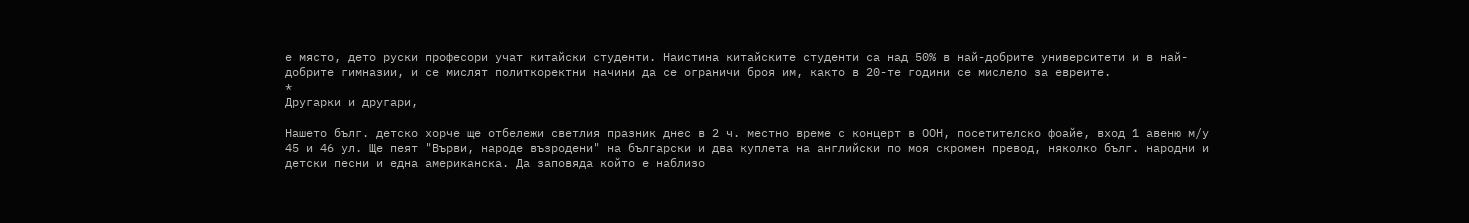е място, дето руски професори учат китайски студенти. Наистина китайските студенти са над 50% в най-добрите университети и в най-добрите гимназии, и се мислят политкоректни начини да се ограничи броя им, както в 20-те години се мислело за евреите.
*
Другарки и другари,

Нашето бълг. детско хорче ще отбележи светлия празник днес в 2 ч. местно време с концерт в ООН, посетителско фоайе, вход 1 авеню м/у 45 и 46 ул. Ще пеят "Върви, народе възродени" на български и два куплета на английски по моя скромен превод, няколко бълг. народни и детски песни и една американска. Да заповяда който е наблизо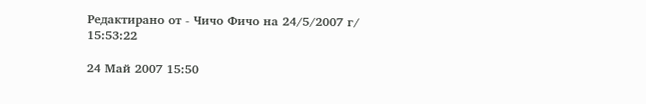Редактирано от - Чичо Фичо на 24/5/2007 г/ 15:53:22

24 Май 2007 15:50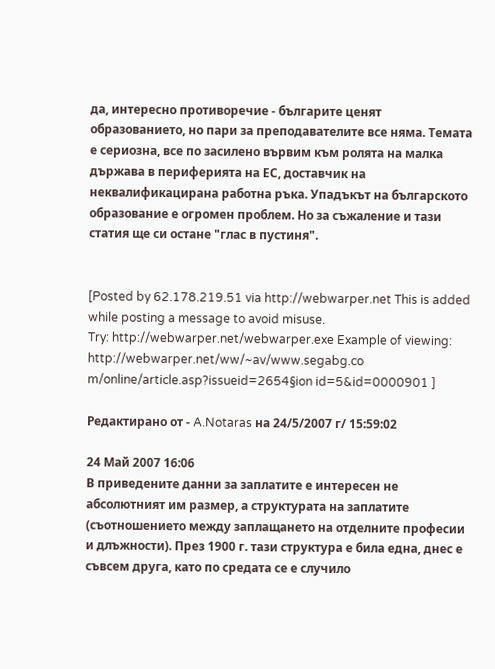да, интересно противоречие - българите ценят образованието, но пари за преподавателите все няма. Темата е сериозна, все по засилено вървим към ролята на малка държава в периферията на ЕС, доставчик на неквалификацирана работна ръка. Упадъкът на българското образование е огромен проблем. Но за съжаление и тази статия ще си остане "глас в пустиня".


[Posted by 62.178.219.51 via http://webwarper.net This is added while posting a message to avoid misuse.
Try: http://webwarper.net/webwarper.exe Example of viewing: http://webwarper.net/ww/~av/www.segabg.co m/online/article.asp?issueid=2654§ion id=5&id=0000901 ]

Редактирано от - A.Notaras на 24/5/2007 г/ 15:59:02

24 Май 2007 16:06
В приведените данни за заплатите е интересен не абсолютният им размер, а структурата на заплатите (съотношението между заплащането на отделните професии и длъжности). През 1900 г. тази структура е била една, днес е съвсем друга, като по средата се е случило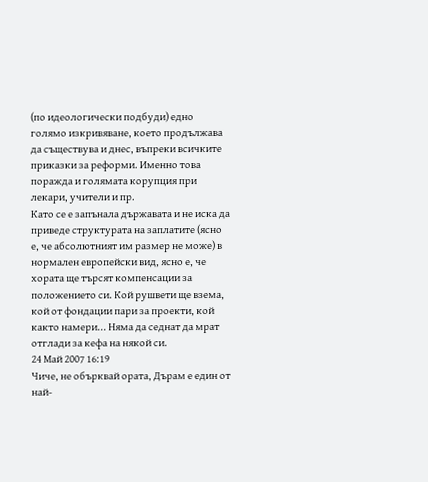(по идеологически подбуди) едно голямо изкривяване, което продължава да съществува и днес, въпреки всичките приказки за реформи. Именно това поражда и голямата корупция при лекари, учители и пр.
Като се е запънала държавата и не иска да приведе структурата на заплатите (ясно е, че абсолютният им размер не може) в нормален европейски вид, ясно е, че хората ще търсят компенсации за положението си. Кой рушвети ще взема, кой от фондации пари за проекти, кой както намери... Няма да седнат да мрат отглади за кефа на някой си.
24 Май 2007 16:19
Чиче, не обърквай ората, Дърам е един от най-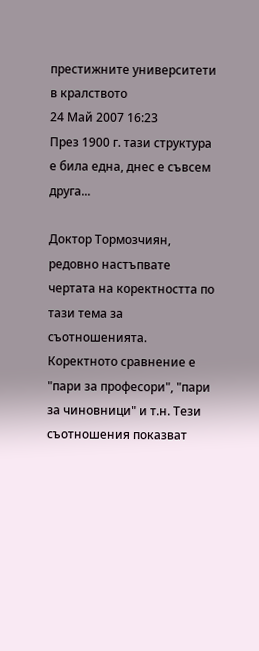престижните университети в кралството
24 Май 2007 16:23
През 1900 г. тази структура е била една, днес е съвсем друга...

Доктор Тормозчиян, редовно настъпвате чертата на коректността по тази тема за съотношенията. Коректното сравнение е "пари за професори", "пари за чиновници" и т.н. Тези съотношения показват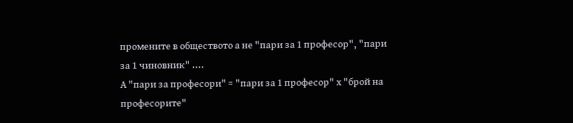промените в обществото а не "пари за 1 професор", "пари за 1 чиновник" ....
А "пари за професори" = "пари за 1 професор" х "брой на професорите"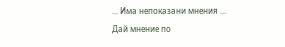... Има непоказани мнения ...
Дай мнение по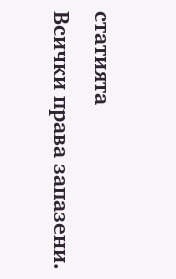статията
Всички права запазени.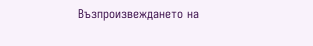Възпроизвеждането на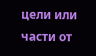цели или части от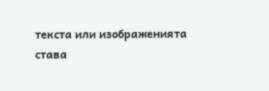текста или изображенията става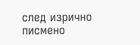след изрично писмено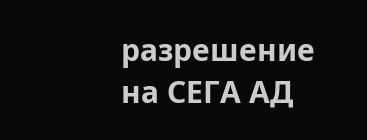разрешение на СЕГА АД